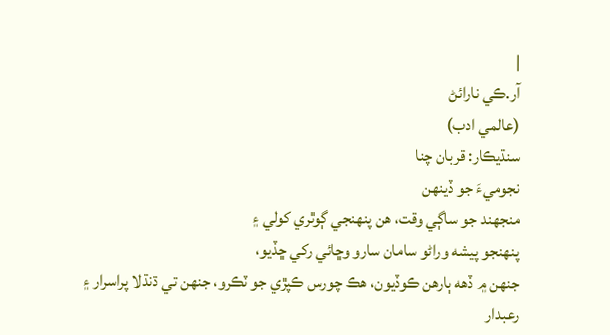|
آر.ڪي نارائڻ
(عالمي ادب)
سنڌيڪار: قربان چنا
نجوميءَ جو ڏينھن
منجھند جو ساڳي وقت، ھن پنھنجي ڳوٿري کولي ۽
پنھنجو پيشه وراڻو سامان سارو وڇائي رکي ڇڏيو،
جنھن ۾ ڏهه ٻارهن ڪوڏيون، هڪ چورس ڪپڙي جو ٽڪرو، جنھن تي ڌنڌلا پراسرار ۽ رعبدار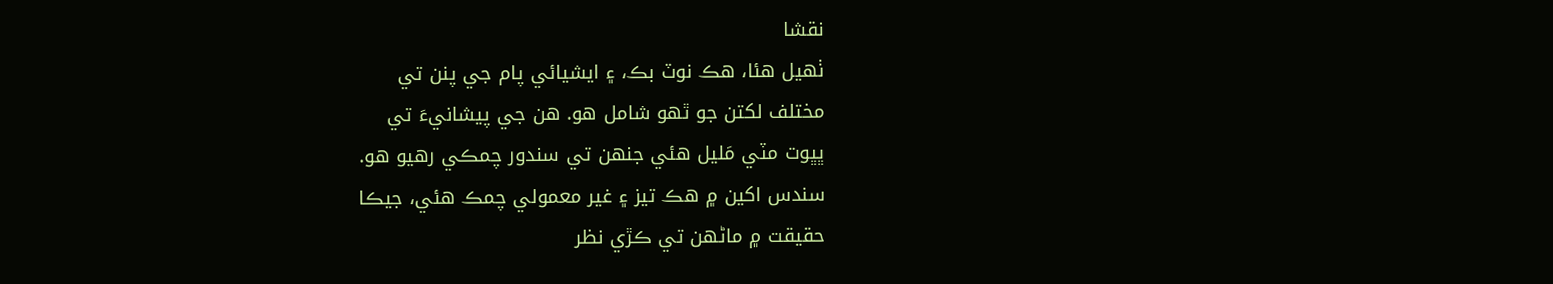نقشا
ٺھيل ھئا، هڪ نوٽ بڪ، ۽ ايشيائي پام جي پنن تي
مختلف لکتن جو ٿھو شامل هو. هن جي پيشانيءَ تي
ڀڀوت مٽي مَليل ھئي جنھن تي سندور چمڪي رھيو ھو.
سندس اکين ۾ هڪ تيز ۽ غير معمولي چمڪ هئي، جيڪا
حقيقت ۾ ماڻھن تي ڪڙي نظر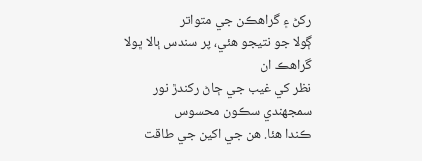رکڻ ۽ گراهڪن جي متواتر
ڳولا جو نتيجو هئي، پر سندس ٻالا ڀولا گراهڪ ان
نظر کي غيب جي ڄاڻ رکندڙ نور سمجهندي سڪون محسوس
ڪندا هئا. هن جي اکين جي طاقت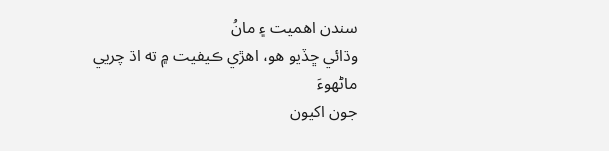سندن اھميت ۽ مانُ
وڌائي ڇڏيو ھو، اهڙي ڪيفيت ۾ ته اڌ چريي ماڻھوءَ
جون اکيون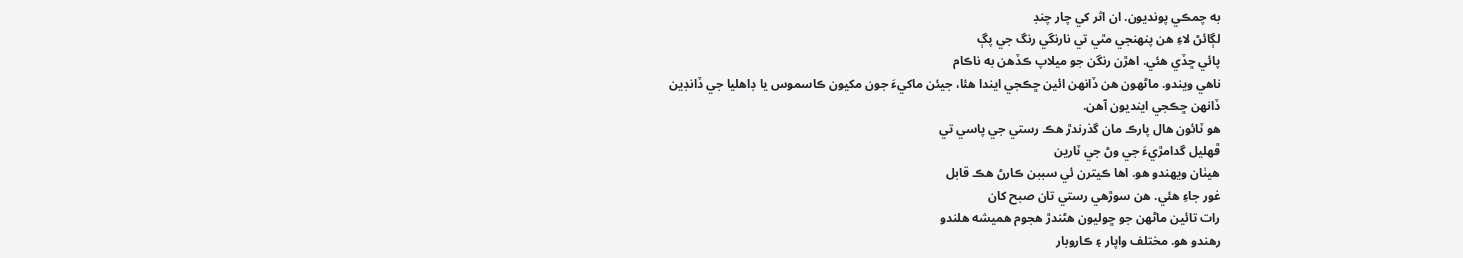به چمڪي پونديون. ان اثر کي چار چنڊ
لڳائڻ لاءِ هن پنھنجي مٿي تي نارنگي رنگ جي پڳ
پائي ڇڏي هئي. اھڙن رنگن جو ميلاپ ڪڏهن به ناڪام
ناھي ويندو. ماڻھون هن ڏانھن ائين ڇڪجي ايندا ھئا، جيئن ماکيءَ جون مکيون ڪاسموس يا ڊاهليا جي ڏانڊين
ڏانھن ڇڪجي اينديون آهن.
هو ٽائون هال پارڪ مان گذرندڙ هڪ رستي جي پاسي تي
ڦھليل گدامڙيءَ جي وڻ جي ٽارين
هيٺان ويھندو هو. اھا ڪيترن ئي سببن ڪارڻ هڪ قابل
غور جاءِ هئي. هن سوڙهي رستي تان صبح کان
رات تائين ماڻھن جو ڇوليون هڻندڙ هجوم هميشه هلندو
رھندو هو. مختلف واپار ۽ ڪاروبار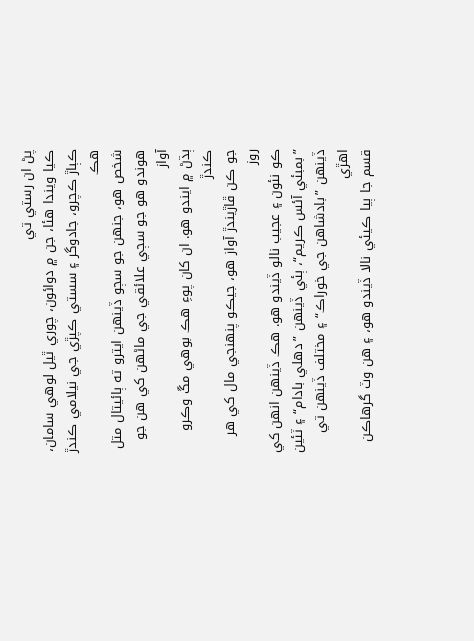پڻ ان رستي تي
ڪيا ويندا ھئا، جن ۾ دوائون، چوري ٿيل لوھي سامان،
ڪٻاڙ ڪچرو، جادوگر ۽ سستي ڪپڙي جي نيلامي ڪندڙ ھڪ
شخص ھو، جنھن جو سڄو ڏينھن ايترو ته ٻائيتال متل
ھوندو ھو جو سڄي علائقي جي ماڻھن کي ھن جو آواز
ٻڌڻ ۾ ايندو ھو. ان کان پوءِ ھڪ بوھي مڱ وڪرو ڪندڙ
جو ڪن ڦاڙيندڙ آواز ھو، جيڪو پنھنجي مال کي ھر روز
ڪو نئون ۽ عجيب نالو ڏيندو هو. هڪ ڏينھن انھن کي
”بمبئي آئس ڪريم“، ٻئي ڏينھن ”دهلي بادام“ ۽ ٽئين
ڏينھن ”بادشاھن جي خوراڪ“ ۽ مختلف ڏينھن تي اھڙي
قسم جا ٻيا ڪيئي نالا ڏيندو هو، ۽ ھن وٽ گرھاڪن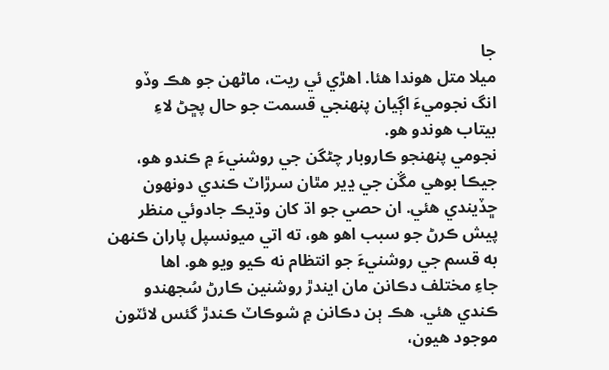جا
ميلا متل ھوندا ھئا. اھڙي ئي ريت، ماڻھن جو هڪ وڏو
انگ نجوميءَ اڳيان پنھنجي قسمت جو حال پڇڻ لاءِ
بيتاب ھوندو ھو.
نجومي پنھنجو ڪاروبار چڻگن جي روشنيءَ ۾ ڪندو ھو،
جيڪا بوھي مڱن جي ڍير مٿان سرڙاٽ ڪندي دونھون
ڇڏيندي ھئي. ان حصي جو اڌ کان وڌيڪ جادوئي منظر
پيش ڪرڻ جو سبب اهو هو، ته اتي ميونسپل پاران ڪنھن
به قسم جي روشنيءَ جو انتظام نه ڪيو ويو ھو. اها
جاءِ مختلف دڪانن مان ايندڙ روشنين ڪارڻ سُجهندو
ڪندي ھئي. هڪ ٻن دڪانن ۾ شوڪاٽ ڪندڙ گئس لائٽون
موجود ھيون،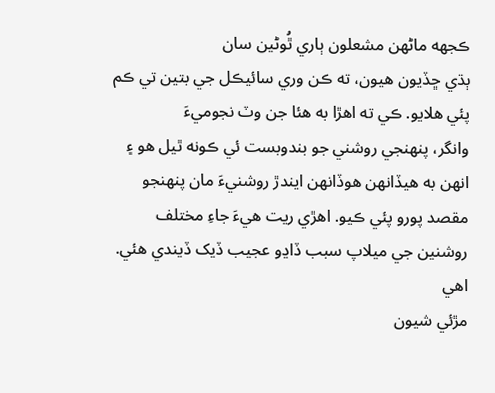ڪجهه ماڻھن مشعلون ٻاري ٿُوڻين سان
ٻڌي ڇڏيون ھيون، ته ڪن وري سائيڪل جي بتين تي ڪم
پئي ھلايو. ڪي ته اھڙا به ھئا جن وٽ نجوميءَ
وانگر، پنھنجي روشني جو بندوبست ئي ڪونه ٿيل ھو ۽
انھن به ھيڏانھن ھوڏانھن ايندڙ روشنيءَ مان پنھنجو
مقصد پورو پئي ڪيو. اھڙي ريت ھيءَ جاءِ مختلف
روشنين جي ميلاپ سبب ڏاڍو عجيب ڏيک ڏيندي ھئي. اھي
مڙئي شيون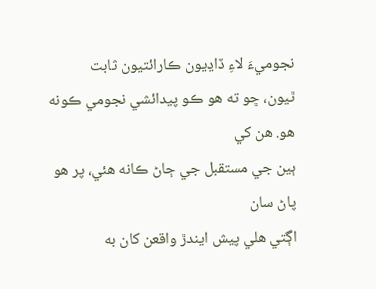نجوميءَ لاءِ ڏاڍيون ڪارائتيون ثابت
ٿيون، ڇو ته ھو ڪو پيدائشي نجومي ڪونه ھو. ھن کي
ٻين جي مستقبل جي ڄاڻ ڪانه ھئي، پر ھو پاڻ سان
اڳتي ھلي پيش ايندڙ واقعن کان به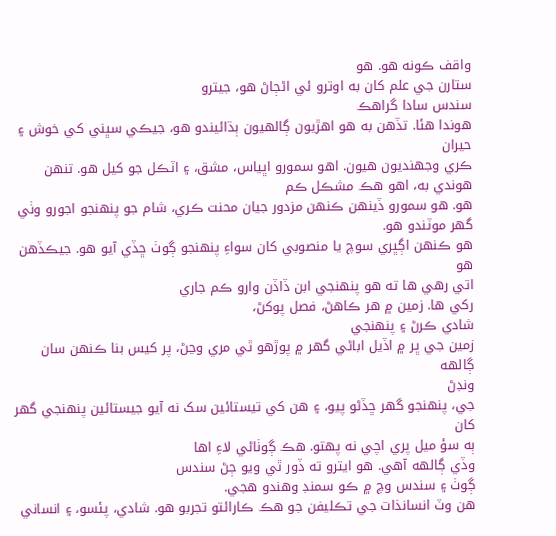واقف ڪونه ھو. هو
ستارن جي علم کان به اوترو ئي اڻڄاڻ هو، جيترو
سندس سادا گراهڪ
هوندا هئا. تڏهن به هو اهڙيون ڳالھيون ٻڌائيندو هو، جيڪي سڀني کي خوش ۽ حيران
ڪري وجهنديون هيون. اھو سمورو اڀياس، مشق، ۽ اٽڪل جو کيل ھو. تنھن هوندي به، اهو ھڪ مشڪل ڪم
ھو. ھو سمورو ڏينھن ڪنھن مزدور جيان محنت ڪري، شام جو پنھنجو اجورو وٺي گهر موٽندو ھو.
ھو ڪنھن اڳڀري سوچ يا منصوبي کان سواءِ پنھنجو ڳوٺ ڇڏي آيو هو. جيڪڏهن هو
اتي رهي ها ته هو پنھنجي ابن ڏاڏن وارو ڪم جاري
رکي ھا. زمين ۾ ھر ڪاھڻ، فصل پوکڻ،
شادي ڪرڻ ۽ پنھنجي
زمين جي ڀر ۾ اڏيل اباڻي گهر ۾ پوڙھو ٿي مري وڃڻ، پر کيس بنا ڪنھن سان ڳالھه
ونڊڻ
جي، پنھنجو گهر ڇڏڻو پيو، ۽ هن کي تيستائين سک نه آيو جيستائين پنھنجي گهر کان
ٻه سؤ ميل پري اچي نه پھتو. هڪ ڳوٺاڻي لاءِ اها
وڏي ڳالھه آهي. ھو ايترو ته ڏور ٿي ويو ڄڻ سندس
ڳوٺ ۽ سندس وچ ۾ ڪو سمنڊ وھندو ھجي.
هن وٽ انسانذات جي تڪليفن جو هڪ ڪارائتو تجربو هو. شادي، پئسو، ۽ انساني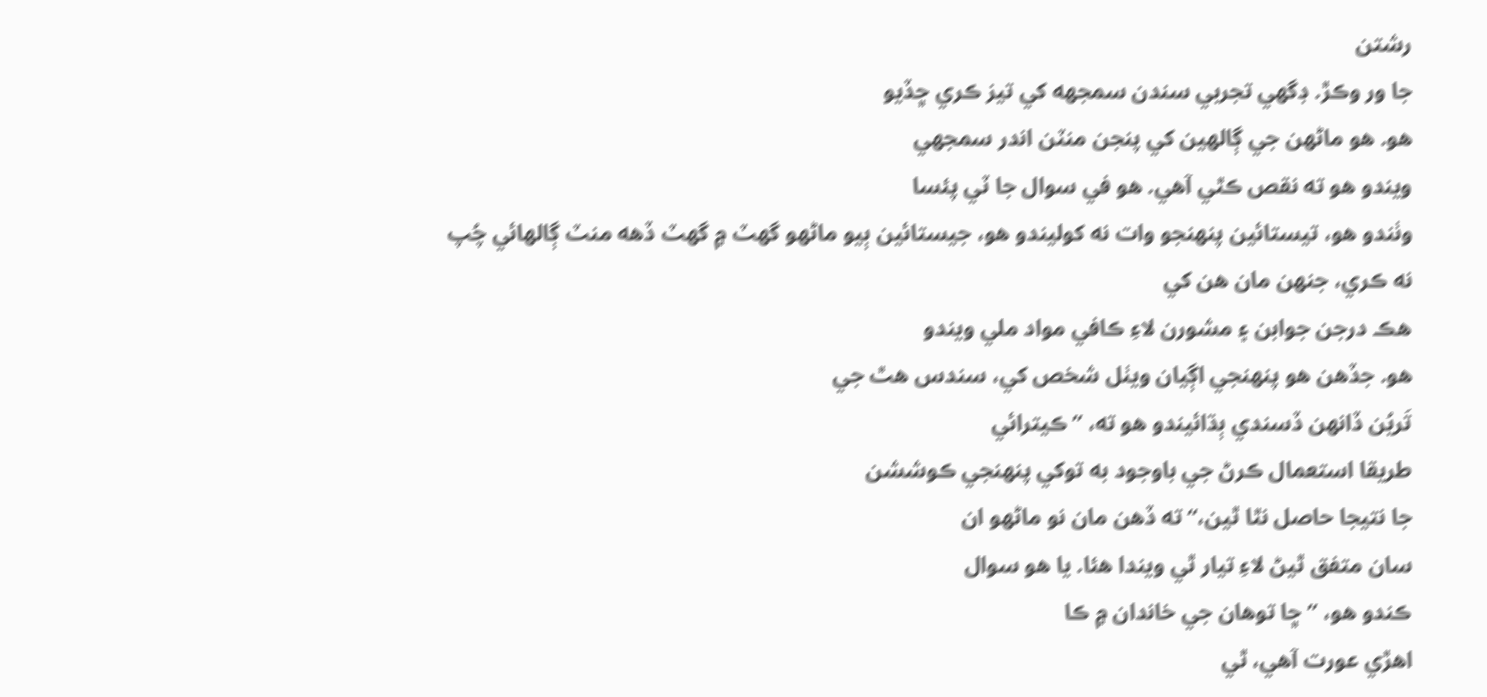رشتن
جا ور وڪڙ. ڊگهي تجربي سندن سمجهه کي تيز ڪري ڇڏيو
هو. ھو ماڻھن جي ڳالھين کي پنجن منٽن اندر سمجهي
ويندو هو ته نقص ڪٿي آھي. هو في سوال جا ٽي پئسا
وٺندو هو، تيستائين پنھنجو وات نه کوليندو هو، جيستائين ٻيو ماڻھو گهٽ ۾ گهٽ ڏهه منٽ ڳالھائي چُپ نه ڪري، جنھن مان هن کي
هڪ درجن جوابن ۽ مشورن لاءِ ڪافي مواد ملي ويندو
هو. جڏهن هو پنھنجي اڳيان ويٺل شخص کي، سندس ھٿ جي
تَريُن ڏانهن ڏسندي ٻڌائيندو هو ته، ”ڪيترائي
طريقا استعمال ڪرڻ جي باوجود به توکي پنھنجي ڪوششن
جا نتيجا حاصل نٿا ٿين،“ ته ڏهن مان نو ماڻھو ان
سان متفق ٿيڻ لاءِ تيار ٿي ويندا هئا. يا هو سوال
ڪندو هو، ”ڇا توهان جي خاندان ۾ ڪا
اهڙي عورت آهي، ٿي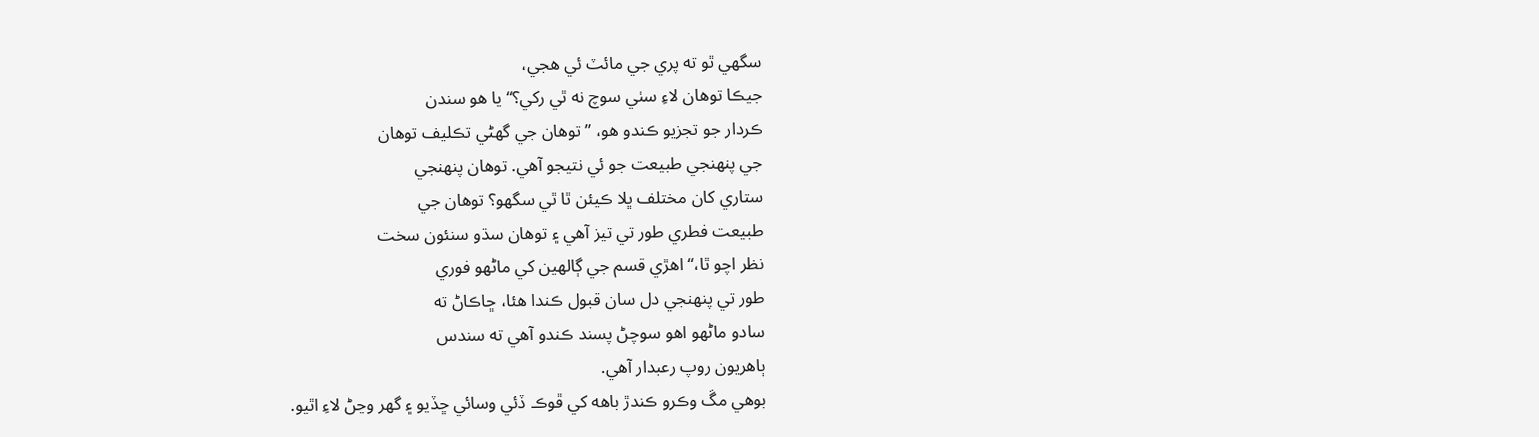سگهي ٿو ته پري جي مائٽ ئي هجي،
جيڪا توهان لاءِ سٺي سوچ نه ٿي رکي؟“ يا هو سندن
ڪردار جو تجزيو ڪندو هو، ”توهان جي گھڻي تڪليف توهان
جي پنھنجي طبيعت جو ئي نتيجو آهي. توھان پنھنجي
ستاري کان مختلف ڀلا ڪيئن ٿا ٿي سگهو؟ توهان جي
طبيعت فطري طور تي تيز آھي ۽ توھان سڌو سنئون سخت
نظر اچو ٿا،“ اھڙي قسم جي ڳالھين کي ماڻھو فوري
طور تي پنھنجي دل سان قبول ڪندا ھئا، ڇاڪاڻ ته
سادو ماڻھو اهو سوچڻ پسند ڪندو آهي ته سندس
ٻاهريون روپ رعبدار آهي.
بوھي مڱ وڪرو ڪندڙ باھه کي ڦوڪ ڏئي وسائي ڇڏيو ۽ گهر وڃڻ لاءِ اٿيو.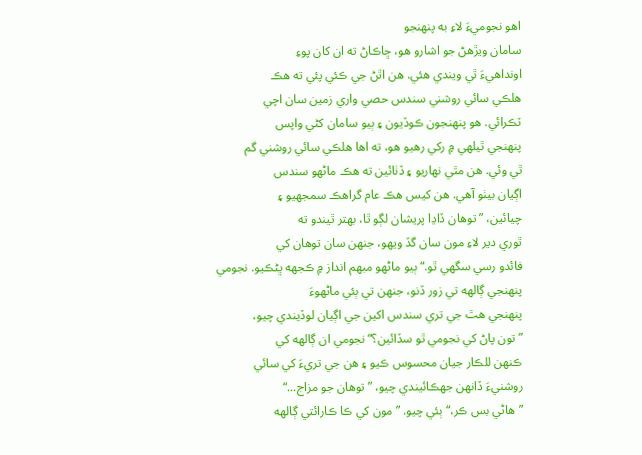اھو نجوميءَ لاءِ به پنھنجو
سامان ويڙھڻ جو اشارو هو، ڇاڪاڻ ته ان کان پوءِ
اونداهيءَ ٿي ويندي ھئي. ھن اٿڻ جي ڪئي پئي ته ھڪ
ھلڪي سائي روشني سندس حصي واري زمين سان اچي
ٽڪرائي. هو پنھنجون ڪوڏيون ۽ ٻيو سامان کڻي واپس
پنھنجي ٿيلھي ۾ رکي رهيو هو، ته اھا ھلڪي سائي روشني گم
ٿي وئي. هن مٿي نھاريو ۽ ڏٺائين ته هڪ ماڻھو سندس
اڳيان بيٺو آهي. هن کيس هڪ عام گراهڪ سمجهيو ۽
چيائين، ”توهان ڏاڍا پريشان لڳو ٿا، بھتر ٿيندو ته
ٿوري دير لاءِ مون سان گڏ ويھو، جنھن سان توھان کي
فائدو رسي سگهي ٿو.“ ٻيو ماڻھو مبھم انداز ۾ ڪجهه ڀڻڪيو. نجومي
پنھنجي ڳالھه تي زور ڏنو، جنھن تي ٻئي ماڻھوءَ
پنھنجي ھٿ جي تري سندس اکين جي اڳيان لوڏيندي چيو،
”تون پاڻ کي نجومي ٿو سڏائين؟“ نجومي ان ڳالھه کي
ڪنھن للڪار جيان محسوس ڪيو ۽ ھن جي تريءَ کي سائي
روشنيءَ ڏانھن جهڪائيندي چيو، ”توھان جو مزاج...“
”ھاڻي بس ڪر،“ ٻئي چيو. ”مون کي ڪا ڪارائتي ڳالھه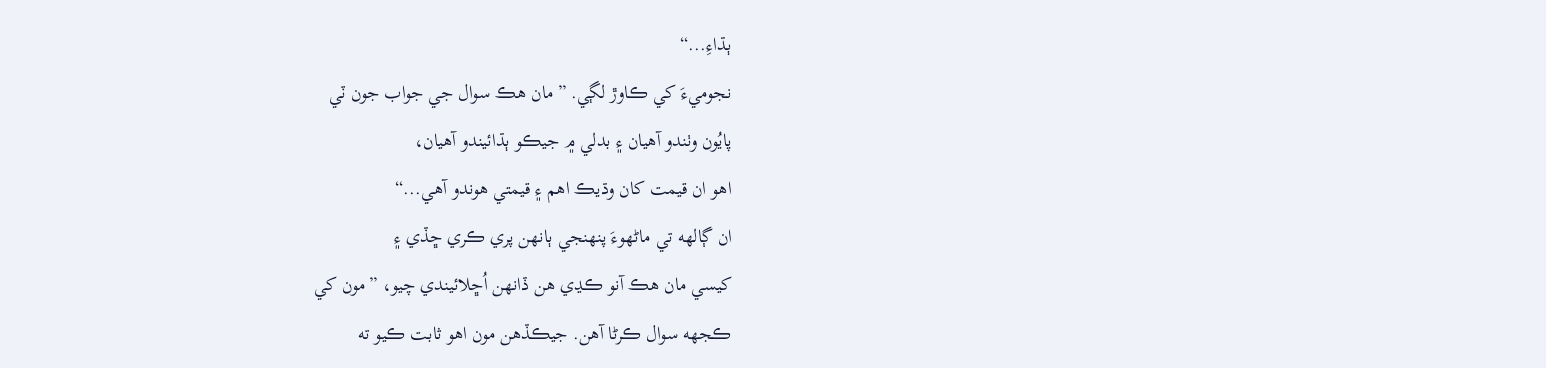ٻڌاءِ...“
نجوميءَ کي ڪاوڙ لڳي. ”مان ھڪ سوال جي جواب جون ٽي
پايُون وٺندو آھيان ۽ بدلي ۾ جيڪو ٻڌائيندو آھيان،
اھو ان قيمت کان وڌيڪ اھم ۽ قيمتي ھوندو آھي...“
ان ڳالھه تي ماڻھوءَ پنھنجي ٻانھن پري ڪري ڇڏي ۽
کيسي مان ھڪ آنو ڪڍي ھن ڏانھن اُڇلائيندي چيو، ”مون کي
ڪجهه سوال ڪرڻا آهن. جيڪڏهن مون اھو ثابت ڪيو ته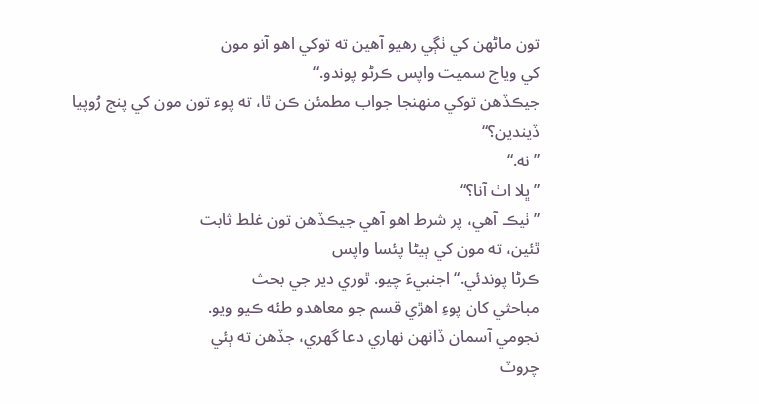تون ماڻھن کي ٺڳي رھيو آھين ته توکي اهو آنو مون
کي وياج سميت واپس ڪرڻو پوندو.“
جيڪڏهن توکي منھنجا جواب مطمئن ڪن ٿا، ته پوء تون مون کي پنج رُوپيا
ڏيندين؟“
”نه.“
”ڀلا اٺ آنا؟“
”ٺيڪ آهي، پر شرط اھو آھي جيڪڏهن تون غلط ثابت
ٿئين، ته مون کي ٻيڻا پئسا واپس
ڪرڻا پوندئي.“ اجنبيءَ چيو. ٿوري دير جي بحث
مباحثي کان پوءِ اھڙي قسم جو معاھدو طئه ڪيو ويو.
نجومي آسمان ڏانهن نھاري دعا گهري، جڏھن ته ٻئي
چروٽ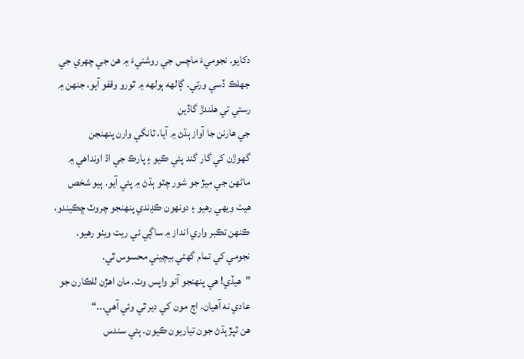دکايو. نجوميءَ ماچس جي روشنيءَ ۾ ھن جي چھري جي جهلڪ ڏسي ورتي. ڳالھه ٻولھه ۾ ٿورو وقفو آيو، جنھن ۾ رستي تي ھلندڙ گاڏين
جي ھارنن جا آواز ٻڌڻ ۾ آيا، ٽانگي وارن پنھنجن
گهوڙن کي گار گند پئي ڪيو ۽ پارڪ جي اڌ اونداهي ۾
ماڻھن جي ميڙ جو شور چٽو ٻڌڻ ۾ پئي آيو. ٻيو شخص
هيٺ ويھي رھيو ۽ دونھون ڪڍندي پنھنجو چروٽ ڇڪيندو،
ڪنھن تڪبر واري انداز ۾ ساڳي ئي ريت ويٺو رهيو.
نجومي کي تمام گهڻي بيچيني محسوس ٿي.
”ھيڏي! ھي پنھنجو آنو واپس وٺ. مان اهڙن للڪارن جو
عادي نه آهيان. اڄ مون کي دير ٿي وئي آهي...“
هن ٽپڙ ٻڌڻ جون تياريون ڪيون. ٻئي سندس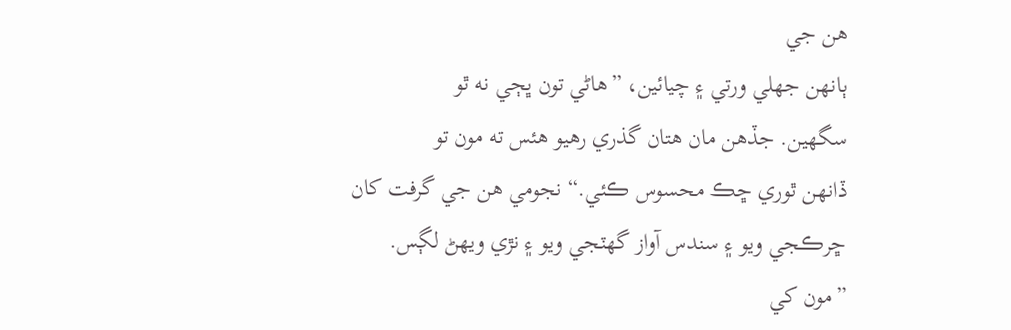ھن جي
ٻانھن جهلي ورتي ۽ چيائين، ”هاڻي تون ڀڄي نه ٿو
سگهين. جڏھن مان ھتان گذري رھيو ھئس ته مون تو
ڏانھن ٿوري ڇڪ محسوس ڪئي.“ نجومي ھن جي گرفت کان
ڇرڪجي ويو ۽ سندس آواز گهٽجي ويو ۽ نڙي ويھڻ لڳس.
”مون کي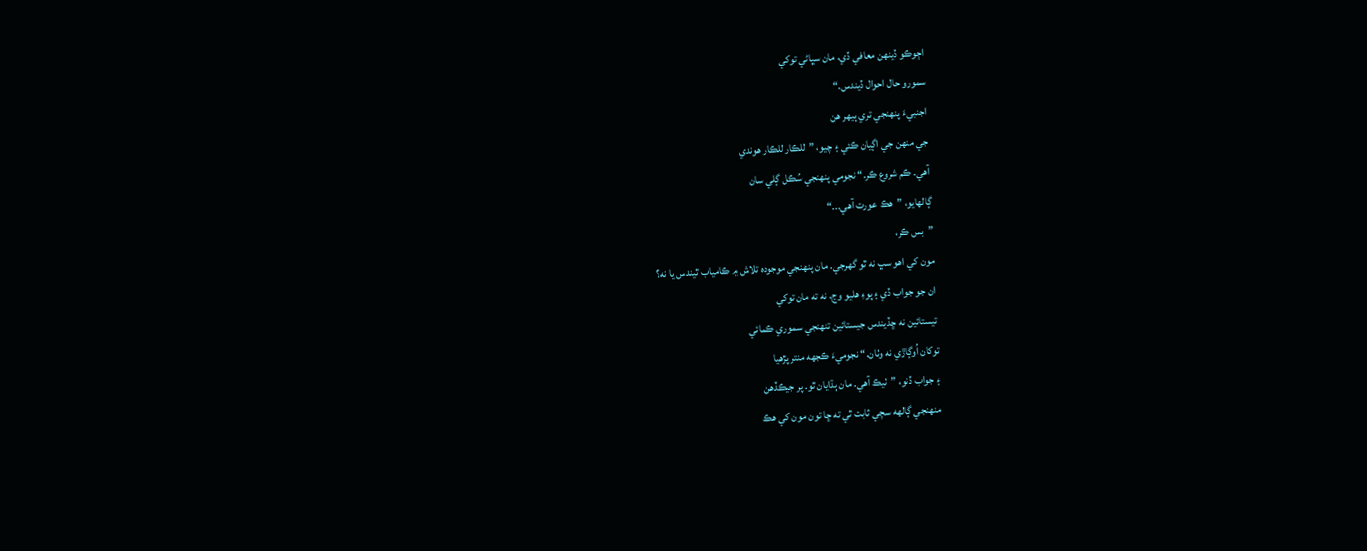اڄوڪو ڏينھن معافي ڏي، مان سڀاڻي توکي
سمورو حال احوال ڏيندس.“
اجنبيءَ پنھنجي تري ٻيھر ھن
جي منھن جي اڳيان ڪئي ۽ چيو، ”للڪار للڪار ھوندي
آھي. ڪم شروع ڪر.“ نجومي پنھنجي سُڪل ڳلي سان
ڳالھايو، ”هڪ عورت آهي...“
”بس ڪر،
مون کي اهو سڀ نه ٿو گهرجي. مان پنھنجي موجوده تلاش ۾ ڪامياب ٿيندس يا نه؟
ان جو جواب ڏي ۽ پوءِ ھليو وڃ، نه ته مان توکي
تيستائين نه ڇڏيندس جيستائين تنھنجي سموري ڪمائي
توکان اُوڳاڙي نه وٺان.“ نجوميءَ ڪجهه منتر پڙهيا
۽ جواب ڏنو، ”ٺيڪ آهي. مان ٻڌايان ٿو. پر جيڪڏهن
منھنجي ڳالھه سچي ثابت ٿي ته ڇا تون مون کي هڪ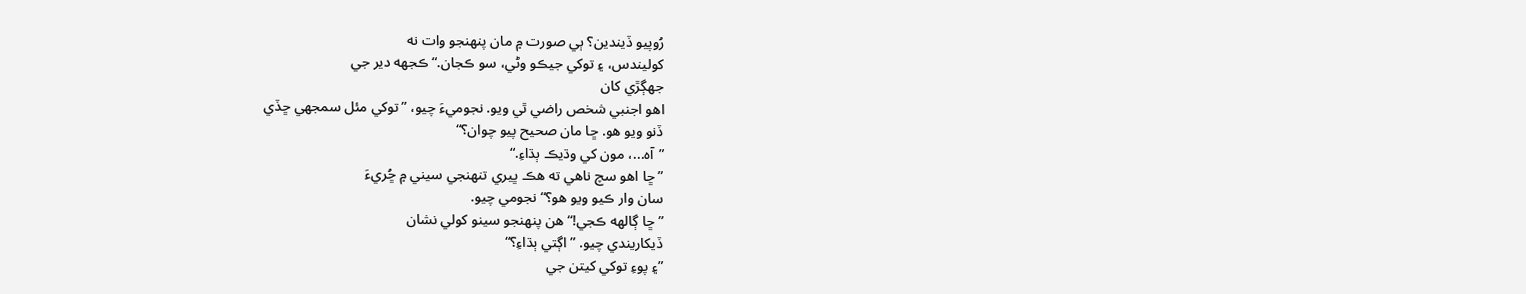رُوپيو ڏيندين؟ ٻي صورت ۾ مان پنھنجو وات نه
کوليندس، ۽ توکي جيڪو وڻي، سو ڪجان.“ ڪجهه دير جي
جهڳڙي کان
اهو اجنبي شخص راضي ٿي ويو. نجوميءَ چيو، ”توکي مئل سمجهي ڇڏي
ڏنو ويو هو. ڇا مان صحيح پيو چوان؟“
”آه...، مون کي وڌيڪ ٻڌاءِ.“
”ڇا اھو سچ ناھي ته ھڪ ڀيري تنھنجي سيني ۾ ڇُريءَ
سان وار ڪيو ويو ھو؟“ نجومي چيو.
”ڇا ڳالھه ڪجي!“ هن پنھنجو سينو کولي نشان
ڏيکاريندي چيو. ”اڳتي ٻڌاءِ؟“
”۽ پوءِ توکي کيتن جي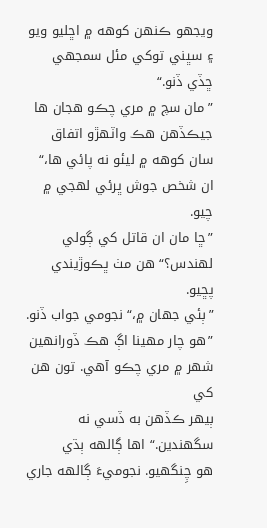ويجهو ڪنھن کوهه ۾ اڇليو ويو ۽ سڀني توکي مئل سمجهي ڇڏي ڏنو.“
”مان سچ ۾ مري چڪو هجان ها جيڪڏهن ھڪ واٽھڙو اتفاق سان کوهه ۾ ليئو نه پائي ها،“
ان شخص جوش ڀرئي لھجي ۾ چيو.
”ڇا مان ان قاتل کي ڳولي لھندس؟“ هن مٺ ڀڪوڙيندي
پڇيو.
”ٻئي جھان ۾،“ نجومي جواب ڏنو. ”هو چار مھينا اڳ هڪ ڏورانھين شھر ۾ مري چڪو آھي. تون ھن کي
ٻيھر ڪڏھن به ڏسي نه سگهندين.“ اها ڳالھه ٻڌي
هو چِنگهيو. نجوميءَ ڳالھه جاري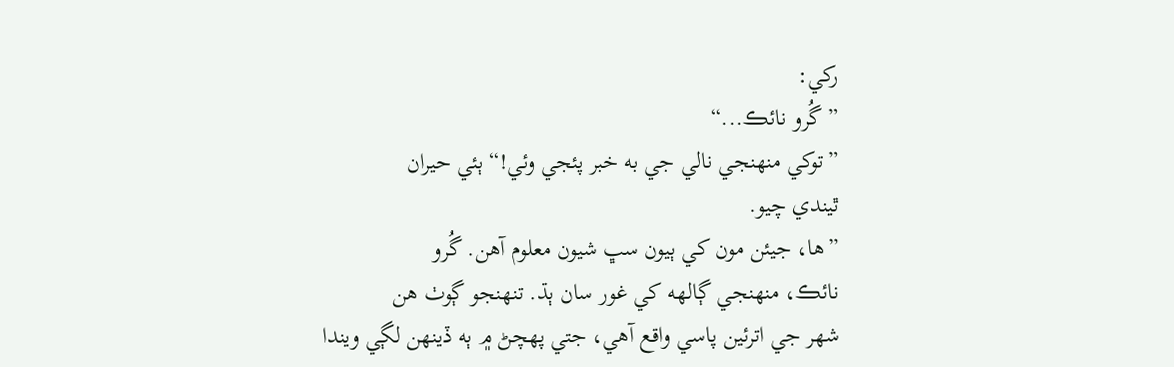رکي:
”گُرو نائڪ...“
”توکي منھنجي نالي جي به خبر پئجي وئي!“ ٻئي حيران
ٿيندي چيو.
”ھا، جيئن مون کي ٻيون سڀ شيون معلوم آهن. گُرو
نائڪ، منھنجي ڳالھه کي غور سان ٻڌ. تنھنجو ڳوٺ هن
شھر جي اترئين پاسي واقع آھي، جتي پھچڻ ۾ ٻه ڏينھن لڳي ويندا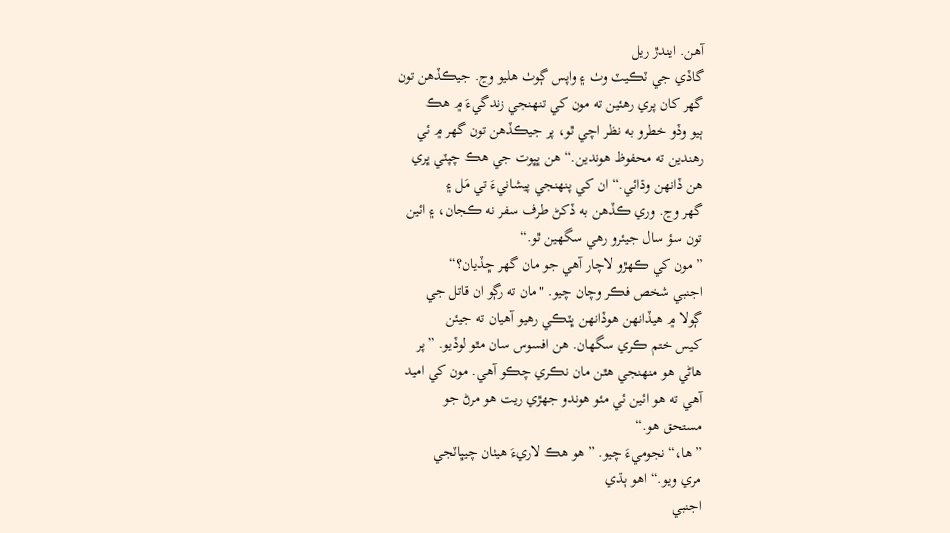آھن. ايندڙ ريل
گاڏي جي ٽڪيٽ وٺ ۽ واپس ڳوٺ هليو وڃ. جيڪڏهن تون
گهر کان پري رھئين ته مون کي تنھنجي زندگيءَ ۾ هڪ
ٻيو وڏو خطرو به نظر اچي ٿو، پر جيڪڏھن تون گهر ۾ ئي
رھندين ته محفوظ ھوندين.“ هن ڀڀوت جي ھڪ چپٽي ڀري
ھن ڏانھن وڌائي.“ ان کي پنھنجي پيشانيءَ تي مَل ۽
گهر وڃ. وري ڪڏهن به ڏکڻ طرف سفر نه ڪجان، ۽ ائين
تون سؤ سال جيئرو رھي سگهين ٿو.“
”مون کي ڪھڙو لاچار آھي جو مان گهر ڇڏيان؟“
اجنبي شخص فڪر وچان چيو. "مان ته رڳو ان قاتل جي
ڳولا ۾ ھيڏانھن ھوڏانھن ڀٽڪي رھيو آھيان ته جيئن
کيس ختم ڪري سگهان. هن افسوس سان مٿو لوڏيو. ”پر
ھاڻي هو منھنجي هٿن مان نڪري چڪو آھي. مون کي اميد
آهي ته ھو ائين ئي مئو ھوندو جھڙي ريت ھو مرڻ جو
مستحق هو.“
”ها،“ نجوميءَ چيو. ”هو هڪ لاريءَ ھيٺان چيڀاٽجي
مري ويو.“ اهو ٻڌي
اجنبي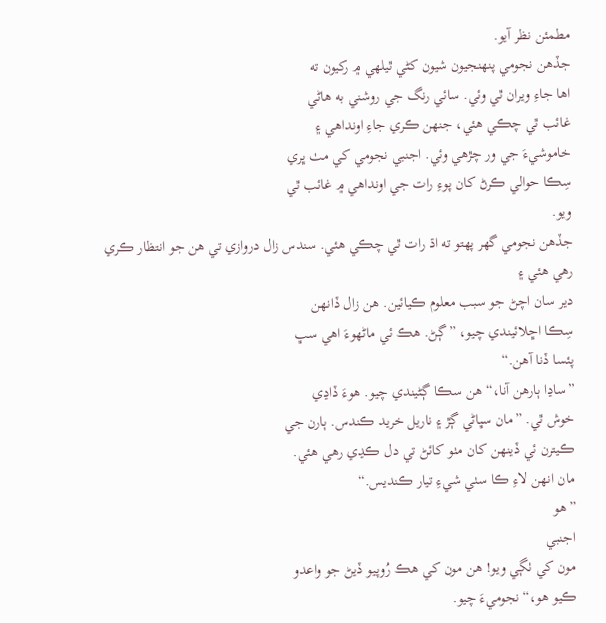مطمئن نظر آيو.
جڏهن نجومي پنھنجيون شيون کڻي ٿيلهي ۾ رکيون ته
اها جاءِ ويران ٿي وئي. سائي رنگ جي روشني به ھاڻي
غائب ٿي چڪي ھئي، جنھن ڪري جاءِ اونداهي ۽
خاموشيءَ جي ور چڙھي وئي. اجنبي نجومي کي مٺ ڀري
سِڪا حوالي ڪرڻ کان پوءِ رات جي اونداهي ۾ غائب ٿي
ويو.
جڏهن نجومي گهر پھتو ته اڌ رات ٿي چڪي هئي. سندس زال دروازي تي ھن جو انتظار ڪري رهي هئي ۽
دير سان اچڻ جو سبب معلوم ڪيائين. هن زال ڏانھن
سِڪا اڇلائيندي چيو، ”ڳڻ. هڪ ئي ماڻھوءَ اھي سڀ
پئسا ڏنا آھن.“
”ساڍا ٻارهن آنا،“ هن سڪا ڳڻيندي چيو. هوءَ ڏاڍي
خوش ٿي. ”مان سڀاڻي ڳڙ ۽ ناريل خريد ڪندس. ٻارن جي
ڪيترن ئي ڏينھن کان مٺو کائڻ تي دل ڪڍي رھي ھئي.
مان انھن لاءِ ڪا سٺي شيءِ تيار ڪنديس.“
”ھو
اجنبي
مون کي ٺڳي ويو! هن مون کي هڪ رُوپيو ڏيڻ جو واعدو
ڪيو هو،“ نجوميءَ چيو.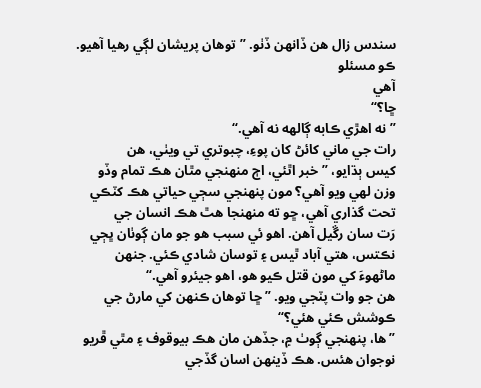سندس زال هن ڏانھن ڏٺو. ”توهان پريشان لڳي رھيا آھيو. ڪو مسئلو
آهي
ڇا؟“
”نه اھڙي ڪابه ڳالھه نه آھي.“
رات جي ماني کائڻ کان پوءِ، چبوتري تي ويٺي، هن
کيس ٻڌايو، ”خبر اٿئي، اڄ منھنجي مٿان ھڪ تمام وڏو
وزن لھي ويو آھي؟ مون پنھنجي سڄي حياتي ھڪ کٽڪي
تحت گذاري آھي، ڇو ته منھنجا ھٿ هڪ انسان جي
رَت سان رڱيل آھن. اهو ئي سبب هو جو مان ڳوٺان ڀڄي
نڪتس، ھتي آباد ٿيس ۽ توسان شادي ڪئي. جنھن
ماڻھوءَ کي مون قتل ڪيو ھو، اھو جيئرو آهي.“
ھن جو وات پٽجي ويو. ”ڇا توهان ڪنھن کي مارڻ جي
ڪوشش ڪئي ھئي؟“
”ها، پنھنجي ڳوٺ ۾، جڏهن مان هڪ بيوقوف ۽ مٿي ڦريو
نوجوان ھئس. ھڪ ڏينھن اسان گڏجي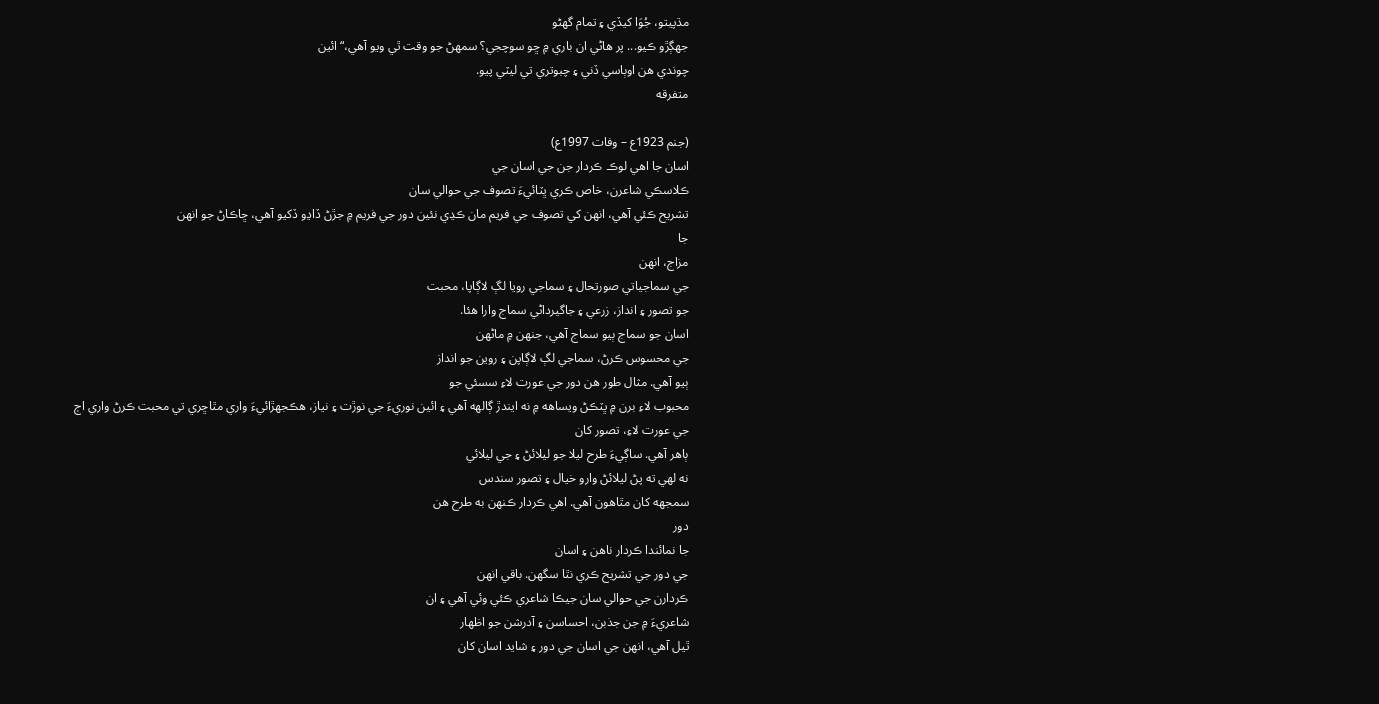مڌپيتو، جُوَا کيڏي ۽ تمام گهڻو
جهڳڙو ڪيو... پر هاڻي ان باري ۾ ڇو سوچجي؟ سمھڻ جو وقت ٿي ويو آھي،“ ائين
چوندي ھن اوٻاسي ڏني ۽ چبوتري تي ليٽي پيو.
متفرقه

(جنم 1923ع – وفات 1997ع)
اسان جا اهي لوڪ ڪردار جن جي اسان جي
ڪلاسڪي شاعرن، خاص ڪري ڀٽائيءَ تصوف جي حوالي سان
تشريح ڪئي آهي، انھن کي تصوف جي فريم مان ڪڍي نئين دور جي فريم ۾ جڙڻ ڏاڍو ڏکيو آهي، ڇاڪاڻ جو انھن
جا
مزاج، انھن
جي سماجياتي صورتحال ۽ سماجي رويا لڳ لاڳاپا، محبت
جو تصور ۽ انداز، زرعي ۽ جاگيرداڻي سماج وارا هئا.
اسان جو سماج ٻيو سماج آهي، جنھن ۾ ماڻھن
جي محسوس ڪرڻ، سماجي لڳ لاڳاپن ۽ روين جو انداز
ٻيو آهي. مثال طور هن دور جي عورت لاءِ سسئي جو
محبوب لاءِ برن ۾ ڀٽڪڻ ويساهه ۾ نه ايندڙ ڳالھه آهي ۽ ائين نوريءَ جي نوڙت ۽ نياز، هڪجھڙائيءَ واري مٿاڇري تي محبت ڪرڻ واري اڄ
جي عورت لاءِ، تصور کان
ٻاهر آهي. ساڳيءَ طرح ليلا جو ليلائڻ ۽ جي ليلائي
نه لھي ته پڻ ليلائڻ وارو خيال ۽ تصور سندس
سمجهه کان مٿاهون آهي. اهي ڪردار ڪنھن به طرح هن
دور
جا نمائندا ڪردار ناهن ۽ اسان
جي دور جي تشريح ڪري نٿا سگهن. باقي انھن
ڪردارن جي حوالي سان جيڪا شاعري ڪئي وئي آهي ۽ ان
شاعريءَ ۾ جن جذبن، احساسن ۽ آدرشن جو اظھار
ٿيل آهي، انھن جي اسان جي دور ۽ شايد اسان کان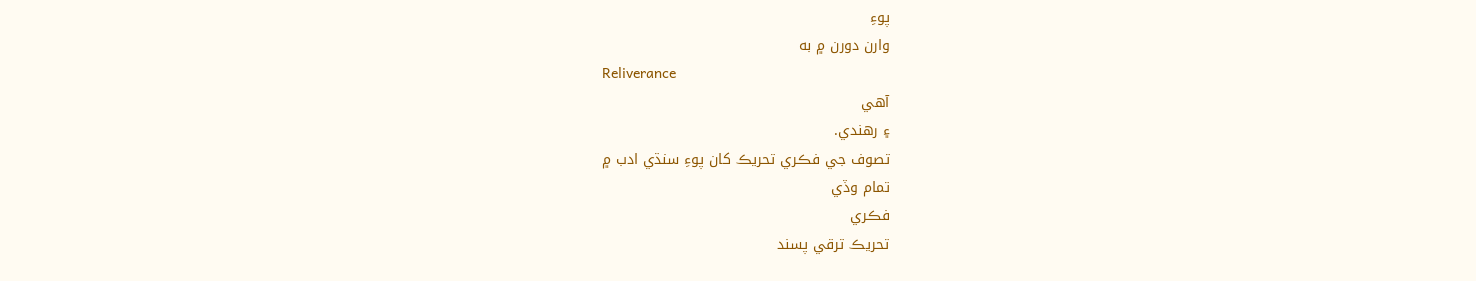پوءِ
وارن دورن ۾ به
Reliverance
آهي
۽ رهندي.
تصوف جي فڪري تحريڪ کان پوءِ سنڌي ادب ۾
تمام وڏي
فڪري
تحريڪ ترقي پسند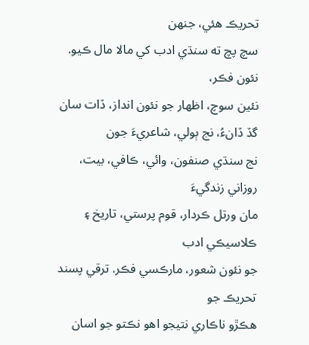تحريڪ هئي، جنھن
سچ پچ ته سنڌي ادب کي مالا مال ڪيو. نئون فڪر،
نئين سوچ، اظھار جو نئون انداز، ڏات سان گڏ ڏانءُ، نج ٻولي، شاعريءَ جون
نج سنڌي صنفون، وائي، ڪافي، بيت، روزاني زندگيءَ
مان ورتل ڪردار، قوم پرستي، تاريخ ۽ ڪلاسيڪي ادب
جو نئون شعور، مارڪسي فڪر. ترقي پسند تحريڪ جو
هڪڙو ناڪاري نتيجو اهو نڪتو جو اسان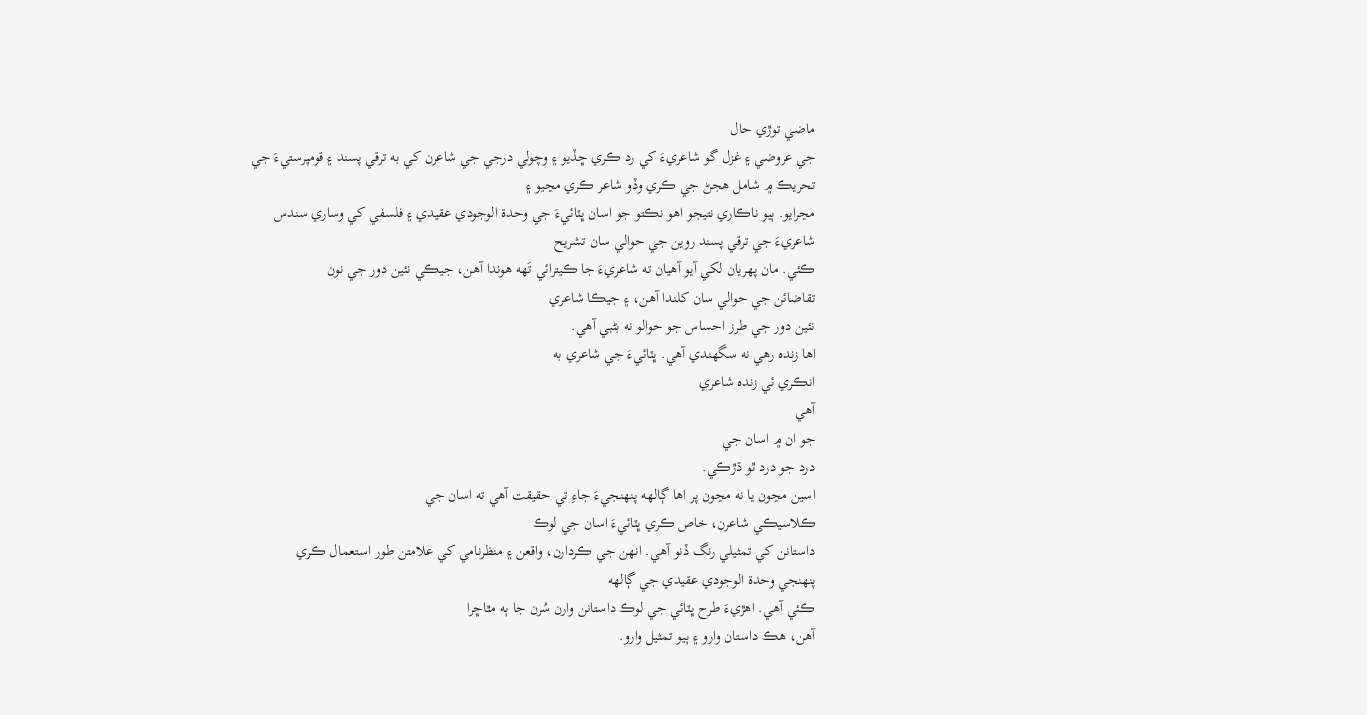ماضي توڙي حال
جي عروضي ۽ غزل گو شاعريءَ کي رد ڪري ڇڏيو ۽ وچولي درجي جي شاعرن کي به ترقي پسند ۽ قومپرستيءَ جي
تحريڪ ۾ شامل هجڻ جي ڪري وڏو شاعر ڪري مڃيو ۽
مڃرايو. ٻيو ناڪاري نتيجو اهو نڪتو جو اسان ڀٽائيءَ جي وحدة الوجودي عقيدي ۽ فلسفي کي وساري سندس
شاعريءَ جي ترقي پسند روين جي حوالي سان تشريح
ڪئي. مان پھريان لکي آيو آهيان ته شاعريءَ جا ڪيترائي تَھه هوندا آهن، جيڪي نئين دور جي نون
تقاضائن جي حوالي سان کلندا آهن، ۽ جيڪا شاعري
نئين دور جي طرز احساس جو حوالو نه بڻبي آهي.
اها زنده رهي نه سگهندي آهي. ڀٽائيءَ جي شاعري به
انڪري ئي زنده شاعري
آهي
جو ان ۾ اسان جي
درد جو درد ٿو ڌڙڪي.
اسين مڃون يا نه مڃون پر اها ڳالهه پنھنجيءَ جاءِ تي حقيقت آهي ته اسان جي
ڪلاسيڪي شاعرن، خاص ڪري ڀٽائيءَ اسان جي لوڪ
داستانن کي تمثيلي رنگ ڏنو آهي. انھن جي ڪردارن، واقعن ۽ منظرنامي کي علامتن طور استعمال ڪري
پنهنجي وحدة الوجودي عقيدي جي ڳالھه
ڪئي آهي. اهڙيءَ طرح ڀٽائي جي لوڪ داستانن وارن سُرن جا ٻه مٿاڇرا
آهن، هڪ داستان وارو ۽ ٻيو تمثيل وارو.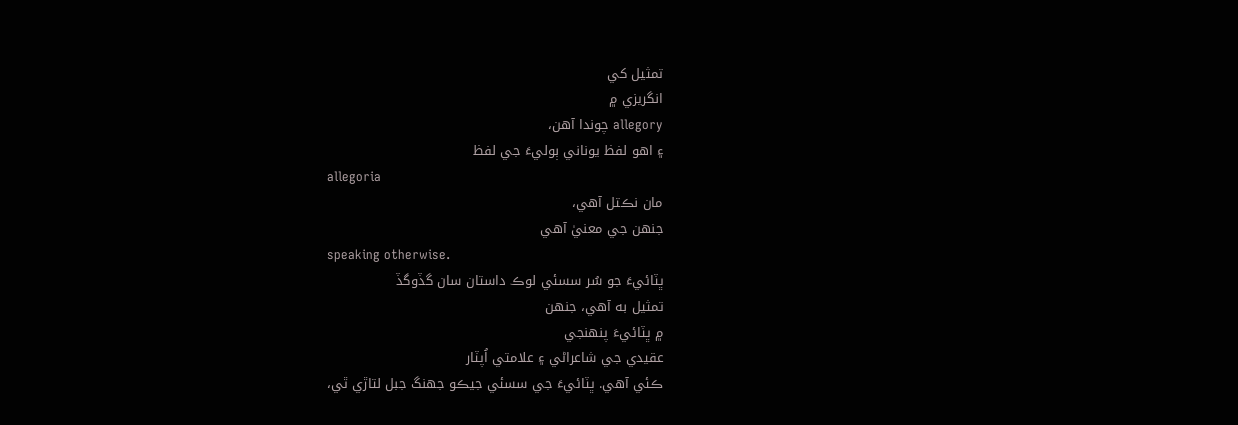تمثيل کي
انگريزي ۾
allegory چوندا آهن،
۽ اهو لفظ يوناني ٻوليءَ جي لفظ
allegoria
مان نڪتل آهي،
جنھن جي معنيٰ آهي
speaking otherwise.
ڀٽائيءَ جو سُر سسئي لوڪ داستان سان گڏوگڏ
تمثيل به آهي، جنھن
۾ ڀٽائيءَ پنھنجي
عقيدي جي شاعراڻي ۽ علامتي اُپٽار
ڪئي آهي. ڀٽائيءَ جي سسئي جيڪو جهنگ جبل لتاڙي ٿي،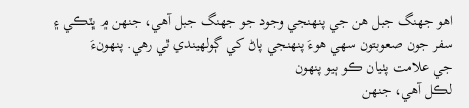اهو جهنگ جبل هن جي پنھنجي وجود جو جهنگ جبل آهي، جنهن ۾ ڀٽڪي ۽ سفر جون صعوبتون سھي هوءَ پنهنجي پاڻ کي ڳولھيندي ٿي رهي. پنھونءَ
جي علامت پٺيان ڪو ٻيو پنھون
لڪل آهي، جنهن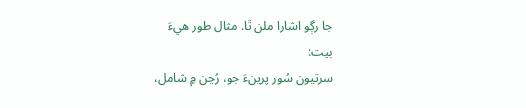جا رڳو اشارا ملن ٿا. مثال طور هيءَ
بيت:
سرتيون سُور پرينءَ جو، رُڃن ۾ شامل،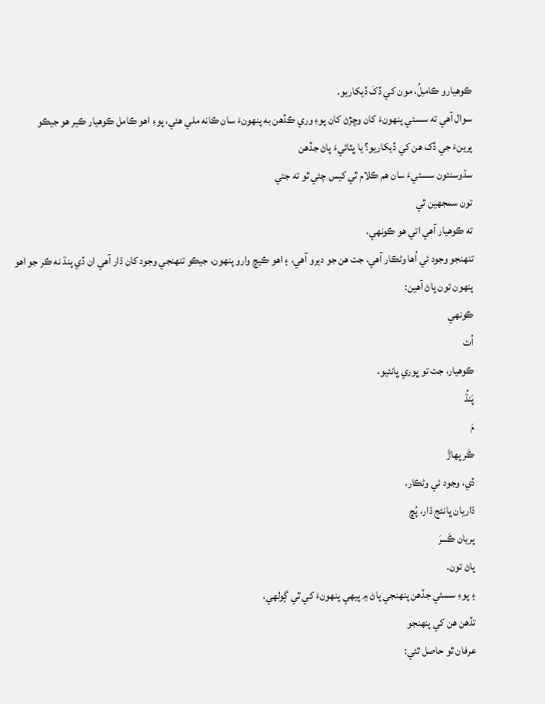ڪوهيارو ڪامـِلُ، مون کي ڏکَ ڏيکاريو.
سوال آهي ته سسئي پنھونءَ کان وڇڙڻ کان پوءِ وري ڪڏهن به پنھونءَ سان ڪانه ملي هئي، پوءِ اهو ڪامل ڪوهيار ڪير هو جيڪو
پرينءَ جي ڏک هن کي ڏيکاريو؟ يا ڀٽائيءَ پاڻ جڏهن
سڌوسنئون سسئيءَ سان هم ڪلام ٿي کيس چئي ٿو ته جتي
تون سمجهين ٿي
ته ڪوهيار آهي اتي هو ڪونھي،
تنھنجو وجود ئي اُها وڻڪار آهي، جت هن جو ديرو آهي، ۽ اهو ڪيچ وارو پنھون، جيڪو تنھنجي وجود کان ڌار آهي ان ڏي پنڌ نه ڪر جو اهو پنھون تون پاڻ آهين:
ڪونھي
اُت
ڪوهيار، جت تو ڀوري ڀانئيو،
پَنڌُ
مَ
ڪَر پھاڙَ
ڏي، وجود ئي وڻڪار،
ڌاريان ڀانئج ڌار، پُڇ
پريان ڪَـــرَ
پاڻ تون.
۽ پوءِ سسئي جڏهن پنهنجي پاڻ ۾ پيھي پنھونءَ کي ٿي ڳولھي،
تڏهن هن کي پنھنجو
عرفان ٿو حاصل ٿئي: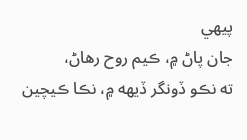پيھي
جان پاڻ ۾، ڪيم روح رهاڻ،
ته نڪو ڏونگر ڏيھه ۾، نڪا ڪيچين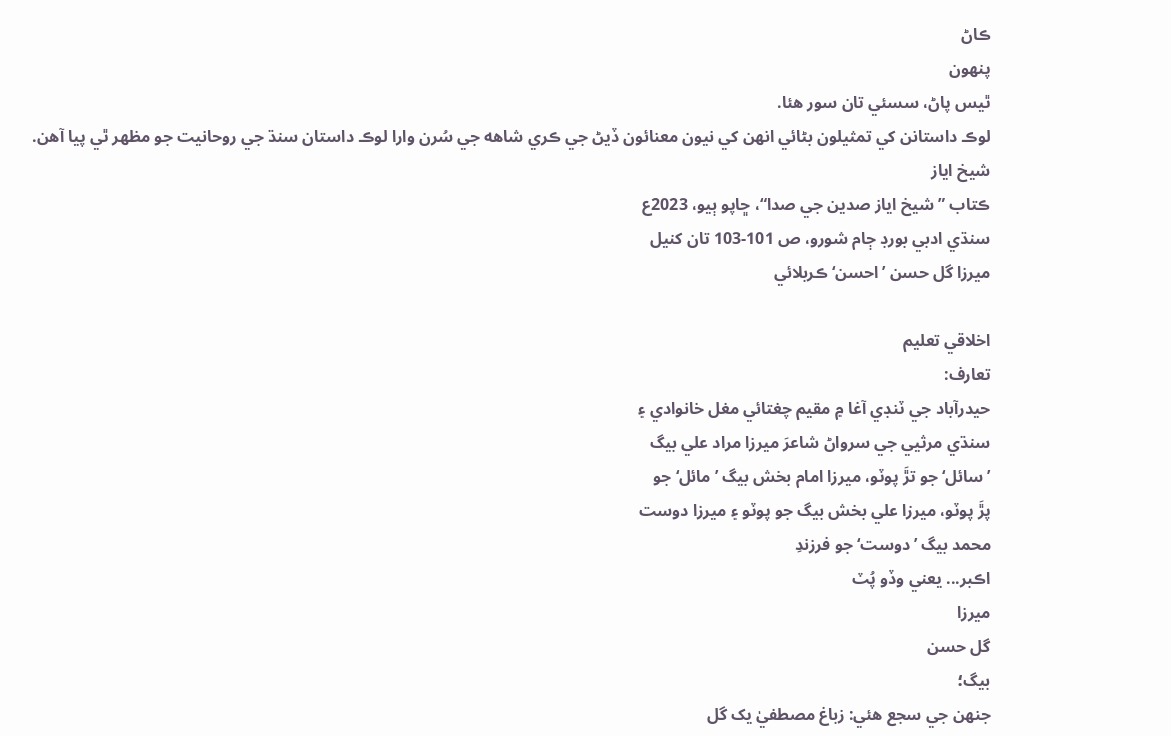ڪاڻ
پنھون
ٿيس پاڻ، سسئي تان سور هئا.
لوڪ داستانن کي تمثيلون بڻائي انھن کي نيون معنائون ڏيڻ جي ڪري شاهه جي سُرن وارا لوڪ داستان سنڌ جي روحانيت جو مظھر ٿي پيا آهن.
شيخ اياز
ڪتاب ”شيخ اياز صدين جي صدا“، ڇاپو ٻيو، 2023ع
سنڌي ادبي بورڊ ڄام شورو، ص 101-103 تان کنيل
ميرزا گل حسن ’احسن‘ ڪربلائي

اخلاقي تعليم
تعارف:
حيدرآباد جي ٽنڊي آغا ۾ مقيم چغتائي مغل خانوادي ۽
سنڌي مرثيي جي سرواڻ شاعرَ ميرزا مراد علي بيگ
’سائل‘ جو تڙَ پوٽو، ميرزا امام بخش بيگ ’مائل‘ جو
پڙَ پوٽو، ميرزا علي بخش بيگ جو پوٽو ۽ ميرزا دوست
محمد بيگ ’دوست‘ جو فرزندِ
اڪبر... يعني وڏو پُٽ
ميرزا
گل حسن
بيگ؛
جنھن جي سجع هئي: زباغ مصطفيٰ يک گل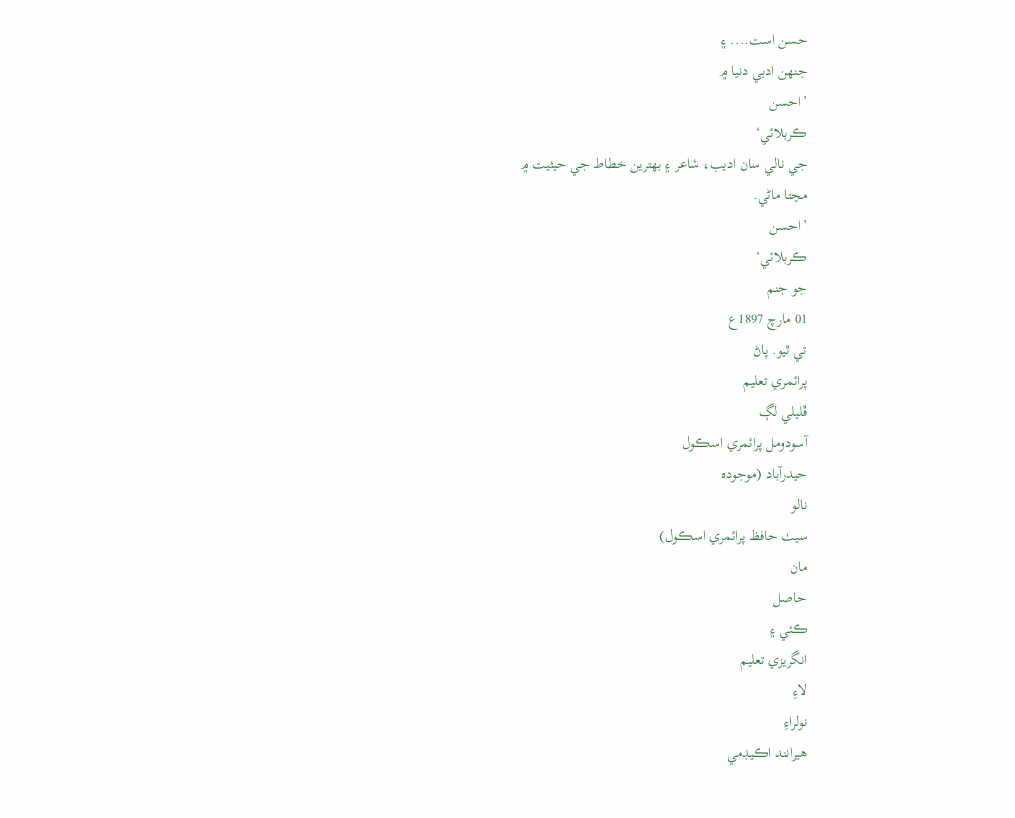حسن است.... ۽
جنھن ادبي دنيا ۾
’احسن
ڪربلائي‘
جي نالي سان اديب، شاعر ۽ بھترين خطاط جي حيثيت ۾
مڃتا ماڻي.
’احسن
ڪربلائي‘
جو جنم
01 مارچ 1897ع
تي ٿيو. پاڻ
پرائمري تعليم
ڦليلي لڳ
آسودومل پرائمري اسڪول
حيدرآباد (موجودہ
نالو
سيٺ حافظ پرائمري اسڪول)
مان
حاصل
ڪئي ۽
انگريزي تعليم
لاءِ
نولراءِ
هيرانند اڪيڊمي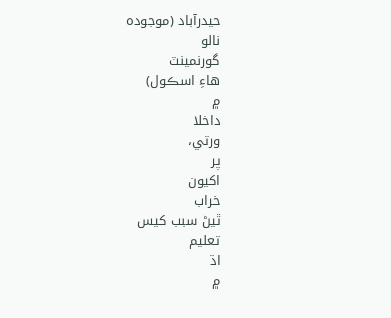حيدرآباد (موجودہ
نالو
گورنمينٽ
هاءِ اسڪول)
۾
داخلا
ورتي،
پر
اکيون
خراب
ٿيڻ سبب کيس
تعليم
اڌ
۾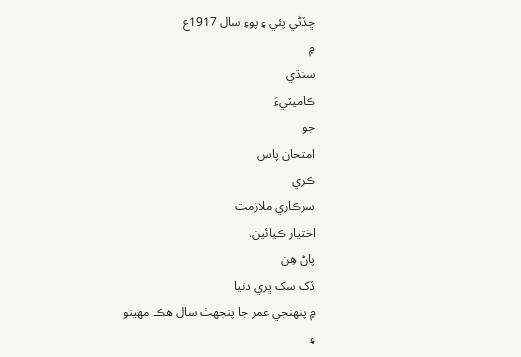ڇڏڻي پئي ۽ پوءِ سال 1917ع
۾
سنڌي
ڪاميٽيءَ
جو
امتحان پاس
ڪري
سرڪاري ملازمت
اختيار ڪيائين.
پاڻ ھِن
ڏک سک ڀري دنيا
۾ پنھنجي عمر جا پنجھٺ سال ھڪ مھينو
۽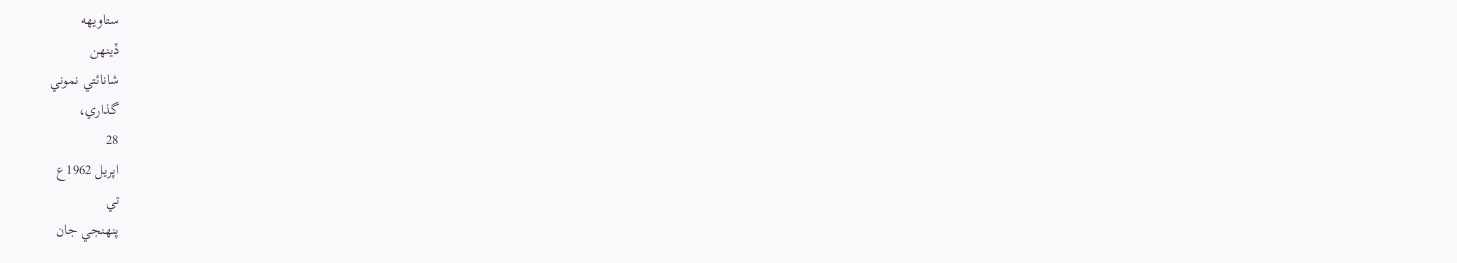ستاويھه
ڏينھن
شانائتي نموني
گذاري،
28
اپريل 1962ع
تي
پنھنجي جان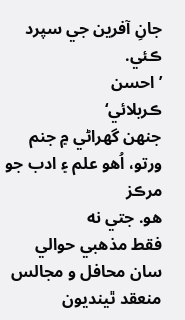جانِ آفرين جي سپرد ڪئي.
’احسن
ڪربلائي‘
جنھن گهراڻي ۾ جنم ورتو، اُھو علم ۽ ادب جو مرڪز
ھو. جتي نه
فقط مذھبي حوالي سان محافل و مجالس منعقد ٿينديون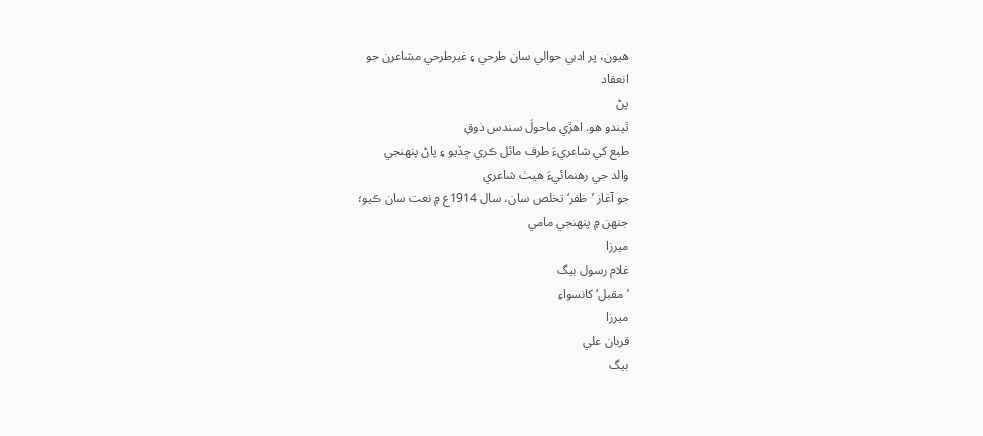ھيون، پر ادبي حوالي سان طرحي ۽ غيرطرحي مشاعرن جو
انعقاد
پڻ
ٿيندو ھو. اھڙي ماحولَ سندس ذوقِ
طبع کي شاعريءَ طرف مائل ڪري ڇڏيو ۽ پاڻ پنھنجي
والد جي رھنمائيءَ ھيٺ شاعري
جو آغاز ’ظفر‘ تخلص سان، سال 1914ع ۾ نعت سان ڪيو؛
جنھن ۾ پنھنجي مامي
ميرزا
غلام رسول بيگ
’مقبل‘ کانسواءِ
ميرزا
قربان علي
بيگ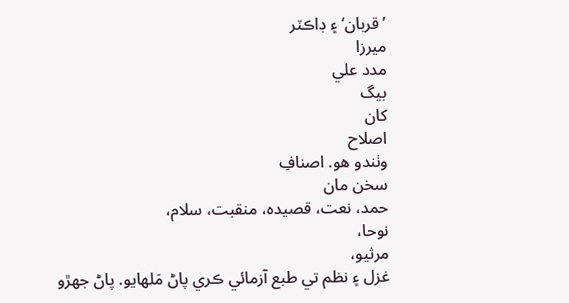’قربان‘ ۽ ڊاڪٽر
ميرزا
مدد علي
بيگ
کان
اصلاح
وٺندو ھو. اصنافِ
سخن مان
حمد، نعت، قصيدہ، منقبت، سلام،
نوحا،
مرثيو،
غزل ۽ نظم تي طبع آزمائي ڪري پاڻ مَلھايو. پاڻ جھڙو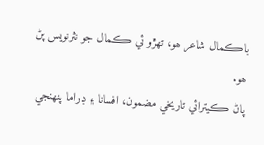باڪمال شاعر ھو، تھڙو ئي ڪمال جو نثرنويس پڻ ھو.
پاڻ ڪيترائي تاريخي مضمون، افسانا ۽ ڊراما پنھنجي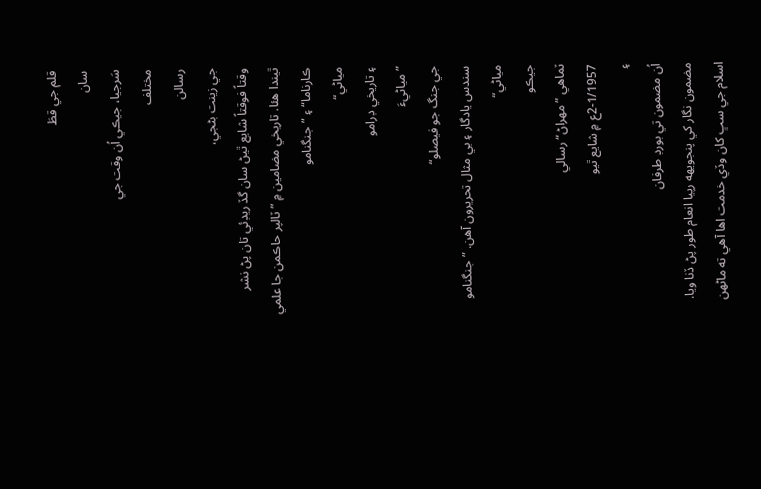قلم جي قطَ
سان
سَرجيا، جيڪي اُن وقت جي
مختلف
رسالن
جي زينت بڻجي،
وقتاً فوقتاً شايع ٿيڻ سان گڏ ريڊئي تان پڻ نشر
ٿيندا ھئا. تاريخي مضامين ۾ ”ٽالپر حاڪمن جا علمي
ڪارناما“ ۽ ”جنگنامو
مياڻي“
۽ تاريخي ڊرامو
”مياڻيءَ
جي جنگ جو فيصلو“
سندس يادگار ۽ بي مثال تحريرون آھن. ”جنگنامو
مياڻي“
جيڪو
ٽماهي ”مھراڻ“ رسالي
2-1/1957ع ۾ شايع ٿيو
۽
اُن مضمون تي بورڊ طرفان
مضمون نگار کي پنجويھه رپيا انعام طور پڻ ڏنا ويا.
اسلام جي سڀ کان وڏي خدمت اها آهي ته ماڻھن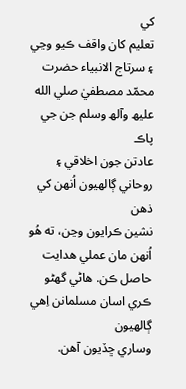کي
تعليم کان واقف ڪيو وڃي ۽ سرتاج الانبياء حضرت
محمّد مصطفيٰ صلي الله عليھ وآلھ وسلم جن جي پاڪ
عادتن جون اخلاقي ۽ روحاني ڳالھيون اُنھن کي ذهن
نشين ڪرايون وڃن، ته هُو اُنھن مان عملي هدايت
حاصل ڪن. هاڻي گهڻو ڪري اسان مسلمانن اِهي ڳالھيون
وساري ڇڏيون آهن.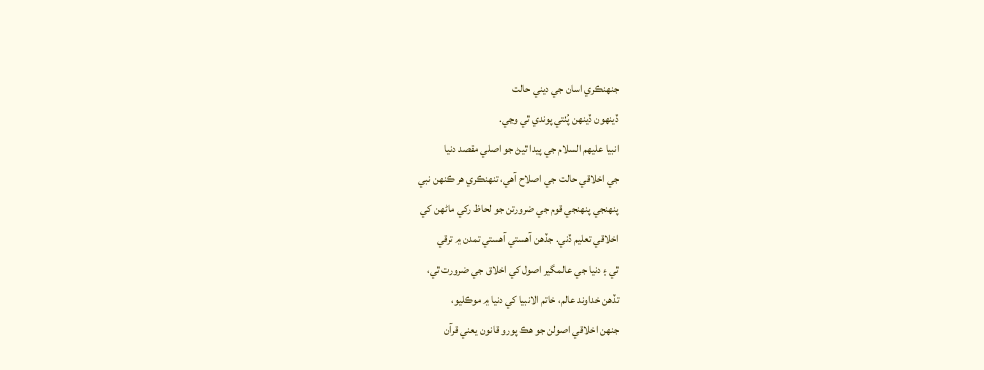جنھنڪري اسان جي ديني حالت
ڏينھون ڏينھن پُٺتي پوندي ٿي وڃي.
انبيا عليھم السلام جي پيدا ٿيڻ جو اصلي مقصد دنيا
جي اخلاقي حالت جي اصلاح آهي، تنھنڪري هر ڪنھن نبي
پنھنجي پنھنجي قوم جي ضرورتن جو لحاظ رکي ماڻھن کي
اخلاقي تعليم ڏني. جڏهن آهستي آهستي تمدن ۾ ترقي
ٿي ۽ دنيا جي عالمگير اصول کي اخلاق جي ضرورت ٿي،
تڏهن خداوند عالم، خاتم الانبيا کي دنيا ۾ موڪليو،
جنھن اخلاقي اصولن جو هڪ پورو قانون يعني قرآن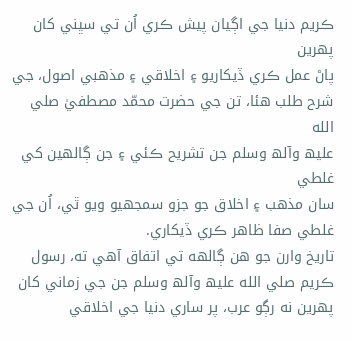ڪريم دنيا جي اڳيان پيش ڪري اُن تي سڀني کان پھرين
پاڻ عمل ڪري ڏيکاريو ۽ اخلاقي ۽ مذهبي اصول، جي
شرح طلب هئا، تن جي حضرت محمّد مصطفيٰ صلي الله
عليھ وآلھ وسلم جن تشريح ڪئي ۽ جن ڳالھين کي غلطي
سان مذهب ۽ اخلاق جو جزو سمجهيو ويو ٿي، اُن جي
غلطي صفا ظاهر ڪري ڏيکاري.
تاريخ وارن جو هن ڳالھه تي اتفاق آهي ته، رسول
ڪريم صلي الله عليھ وآلھ وسلم جن جي زماني کان
پھرين نه رڳو عرب، پر ساري دنيا جي اخلاقي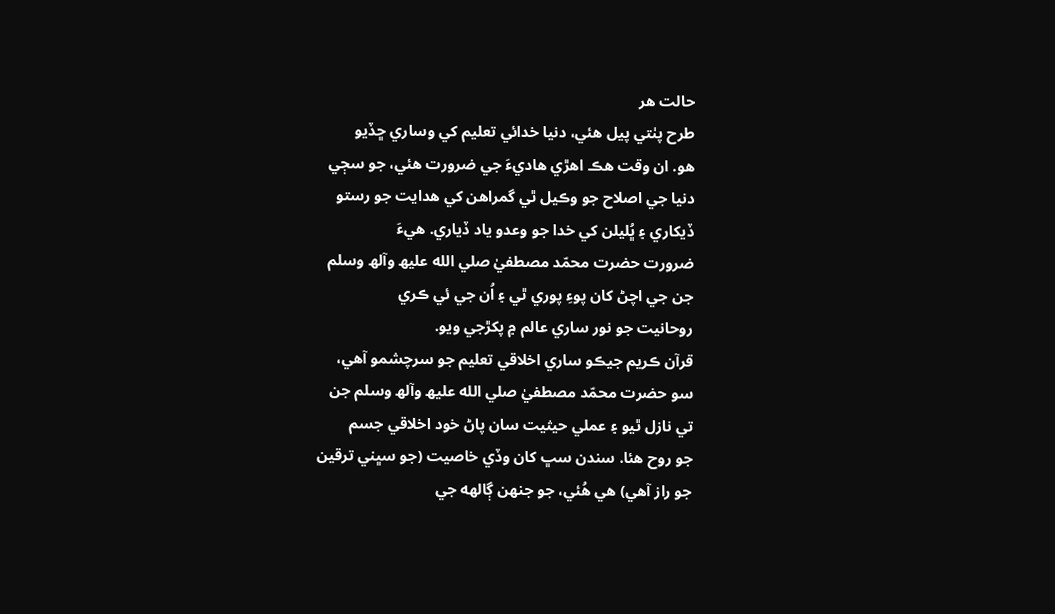حالت هر
طرح پٺتي پيل هئي، دنيا خدائي تعليم کي وساري ڇڏيو
هو. ان وقت هڪ اهڙي هاديءَ جي ضرورت هئي، جو سڄي
دنيا جي اصلاح جو وڪيل ٿي گمراهن کي هدايت جو رستو
ڏيکاري ۽ ڀُليلن کي خدا جو وعدو ياد ڏياري. هيءَ
ضرورت حضرت محمّد مصطفيٰ صلي الله عليھ وآلھ وسلم
جن جي اچڻ کان پوءِ پوري ٿي ۽ اُن جي ئي ڪري
روحانيت جو نور ساري عالم ۾ پکڙجي ويو.
قرآن ڪريم جيڪو ساري اخلاقي تعليم جو سرچشمو آهي،
سو حضرت محمّد مصطفيٰ صلي الله عليھ وآلھ وسلم جن
تي نازل ٿيو ۽ عملي حيثيت سان پاڻ خود اخلاقي جسم
جو روح هئا. سندن سڀ کان وڏي خاصيت (جو سڀني ترقين
جو راز آهي) هي هُئي، جو جنھن ڳالھه جي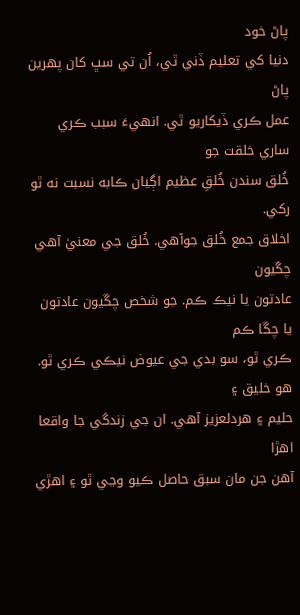پاڻ خود
دنيا کي تعليم ڏني ٿي، اُن تي سڀ کان پھرين پاڻ
عمل ڪري ڏيکاريو ٿي. انھيءَ سبب ڪري ساري خلقت جو
خُلق سندن خُلقِ عظيم اڳيان ڪابه نسبت نه ٿو رکي.
اخلاق جمع خُلق جوآهي. خُلق جي معنيٰ آهي چڱيون
عادتون يا نيڪ ڪم. جو شخص چڱيون عادتون يا چڱا ڪم
ڪري ٿو، سو بدي جي عيوض نيڪي ڪري ٿو. هو خليق ۽
حليم ۽ هردلعزيز آهي. ان جي زندگي جا واقعا اهڙا
آهن جن مان سبق حاصل ڪيو وڃي ٿو ۽ اهڙي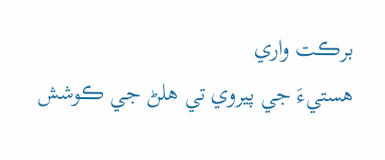برڪت واري
هستيءَ جي پيروي تي هلڻ جي ڪوشش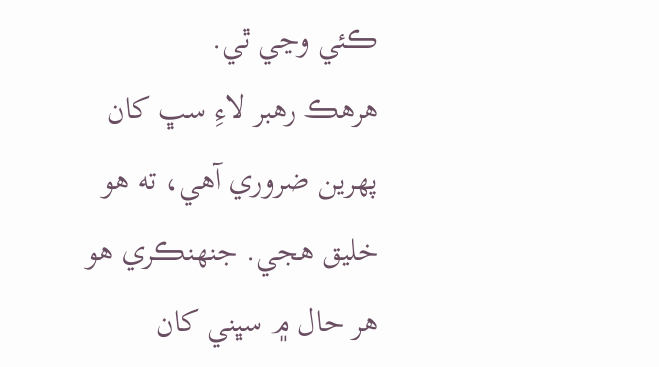ڪئي وڃي ٿي.
هرهڪ رهبر لاءِ سڀ کان پھرين ضروري آهي، ته هو
خليق هجي. جنھنڪري هو هر حال ۾ سڀني کان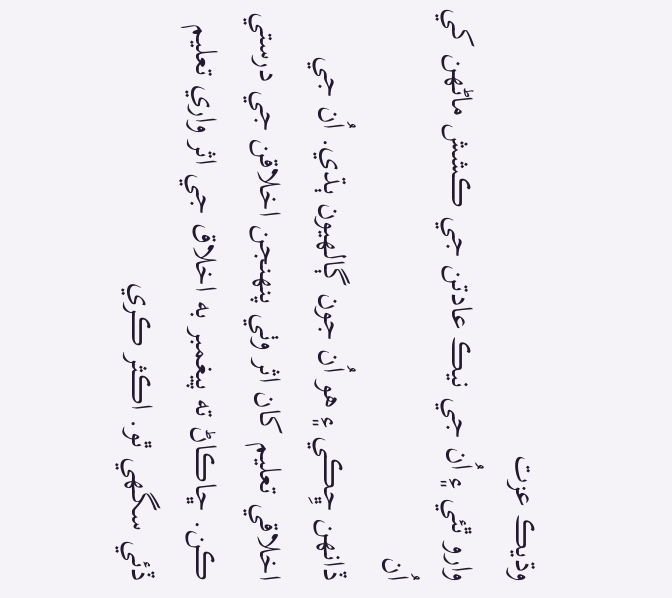وڌيڪ عزت
وارو ٿئي ۽ اُن جي نيڪ عادتن جي ڪشش ماڻھن کي اُن
ڏانھن ڇِڪي ۽ هو اُن جون ڳالھيون ٻڌي. اُن جي
اخلاقي تعليم کان اثر وٺي پنھنجن اخلاقن جي درستي
ڪن. ڇاڪاڻ ته پيغمبر به اخلاق جي اثر واري تعليم
ڏئي سگهي ٿو. اڪثر ڪري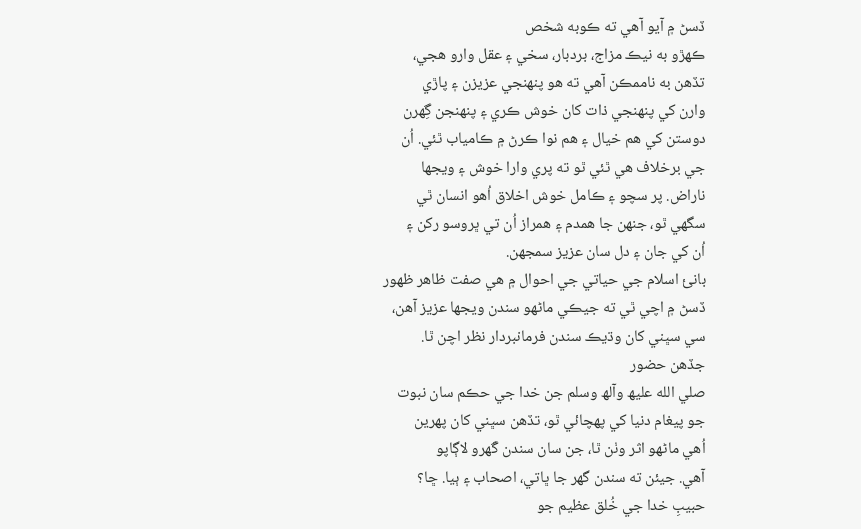ڏسڻ ۾ آيو آهي ته ڪوبه شخص
ڪھڙو به نيڪ مزاج، بردبار، سخي ۽ عقل وارو هجي،
تڏهن به ناممڪن آهي ته هو پنھنجي عزيزن ۽ پاڙي
وارن کي پنھنجي ذات کان خوش ڪري ۽ پنھنجن گِھرن
دوستن کي هم خيال ۽ هم نوا ڪرڻ ۾ ڪامياب ٿئي. اُن
جي برخلاف هي ٿئي ٿو ته پري وارا خوش ۽ ويجها
ناراض. پر سچو ۽ ڪامل خوش اخلاق اُهو انسان ٿي
سگهي ٿو، جنھن جا همدم ۽ همراز اُن تي ڀروسو رکن ۽
اُن کي جان ۽ دل سان عزيز سمجهن.
بانئ اسلام جي حياتي جي احوال ۾ هي صفت ظاهر ظھور
ڏسڻ ۾ اچي ٿي ته جيڪي ماڻھو سندن ويجها عزيز آهن،
سي سڀني کان وڌيڪ سندن فرمانبردار نظر اچن ٿا.
جڏهن حضور
صلي الله عليھ وآلھ وسلم جن خدا جي حڪم سان نبوت
جو پيغام دنيا کي پھچائي ٿو، تڏهن سڀني کان پھرين
اُهي ماڻھو اثر وٺن ٿا، جن سان سندن گَھرو لاڳاپو
آهي. جيئن ته سندن گهر جا ڀاتي، اصحاب ۽ ٻيا. ڇا؟
حبيبِ خدا جي خُلق عظيم جو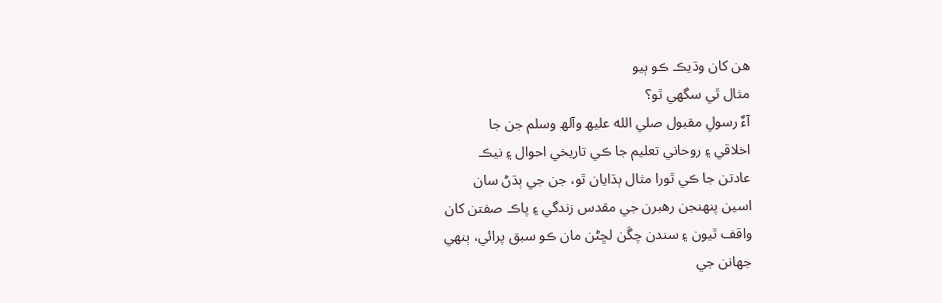هن کان وڌيڪ ڪو ٻيو
مثال ٿي سگهي ٿو؟
آءٌ رسولِ مقبول صلي الله عليھ وآلھ وسلم جن جا
اخلاقي ۽ روحاني تعليم جا ڪي تاريخي احوال ۽ نيڪ
عادتن جا ڪي ٿورا مثال ٻڌايان ٿو، جن جي ٻڌڻ سان
اسين پنھنجن رهبرن جي مقدس زندگي ۽ پاڪ صفتن کان
واقف ٿيون ۽ سندن چڱن لڇڻن مان ڪو سبق پرائي، ٻنھي
جھانن جي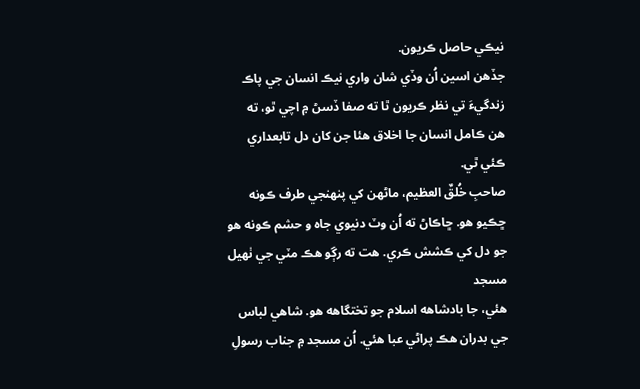نيڪي حاصل ڪريون.
جڏهن اسين اُن وڏي شان واري نيڪ انسان جي پاڪ
زندگيءَ تي نظر ڪريون ٿا ته صفا ڏسڻ ۾ اچي ٿو، ته
هن ڪامل انسان جا اخلاق هئا جن کان دل تابعداري
ڪئي ٿي.
صاحبِ خُلقٌ العظيم، ماڻھن کي پنھنجي طرف ڪونه
ڇڪيو هو. ڇاڪاڻ ته اُن وٽ دنيوي جاه و حشم ڪونه هو
جو دل کي ڪشش ڪري. هت ته رڳو هڪ مٽي جي ٺھيل مسجد
هئي، جا بادشاهه اسلام جو تختگاهه هو. شاهي لباس
جي بدران هڪ پراڻي عبا هئي. اُن مسجد ۾ جناب رسولِ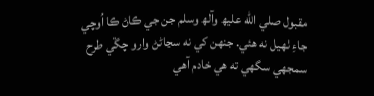مقبول صلي الله عليھ وآلھ وسلم جن جي ڪاڻ ڪا اُوچي
جاءِ ٺھيل نه هئي. جنھن کي نه سڃاڻڻ وارو چڱي طرح
سمجهي سگهي ته هي خادم آهي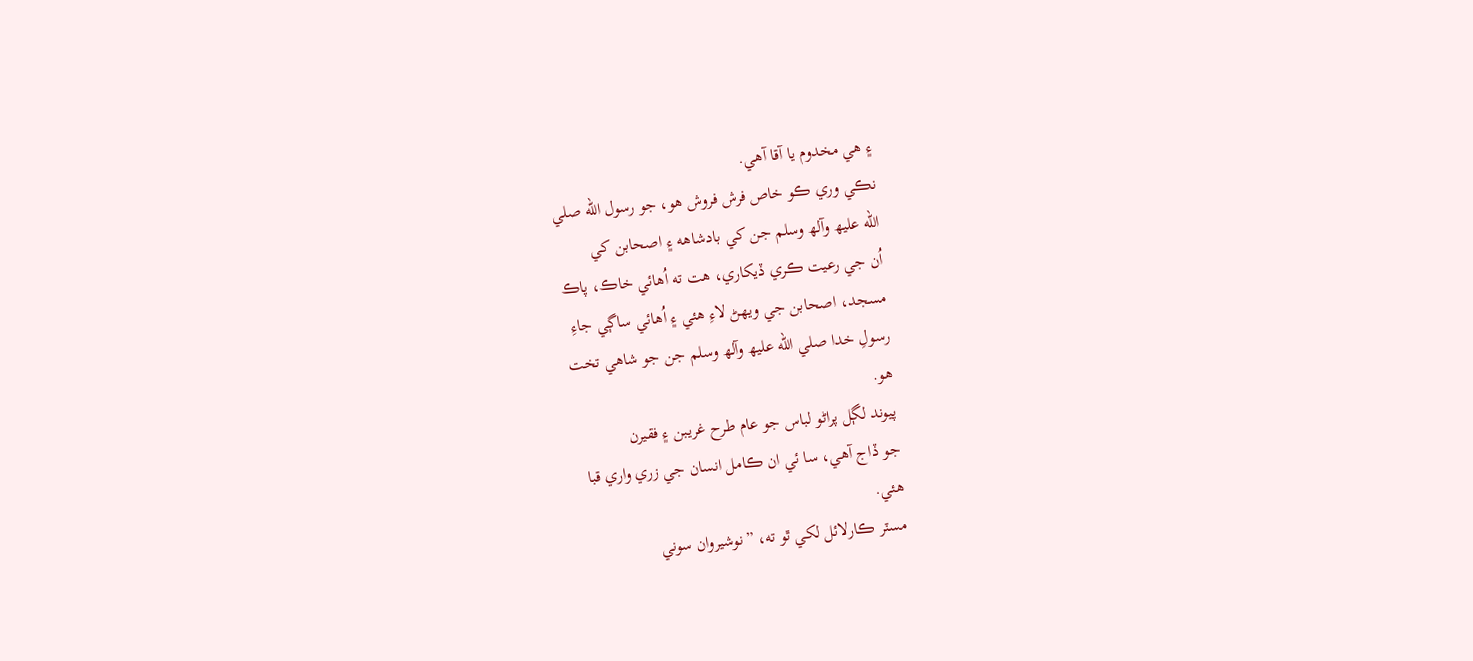۽ هي مخدوم يا آقا آهي.
نڪي وري ڪو خاص فرش فروش هو، جو رسول الله صلي
الله عليھ وآلھ وسلم جن کي بادشاهه ۽ اصحابن کي
اُن جي رعيت ڪري ڏيکاري، هت ته اُهائي خاڪ، پاڪ
مسجد، اصحابن جي ويھڻ لاءِ هئي ۽ اُهائي ساڳي جاءِ
رسولِ خدا صلي الله عليھ وآلھ وسلم جن جو شاهي تخت
هو.
پيوند لڳل پراڻو لباس جو عام طرح غريبن ۽ فقيرن
جو ڏاج آهي، سا ئي ان ڪامل انسان جي زري واري قبا
هئي.
مسٽر ڪارلائل لکي ٿو ته، ”نوشيروان سوني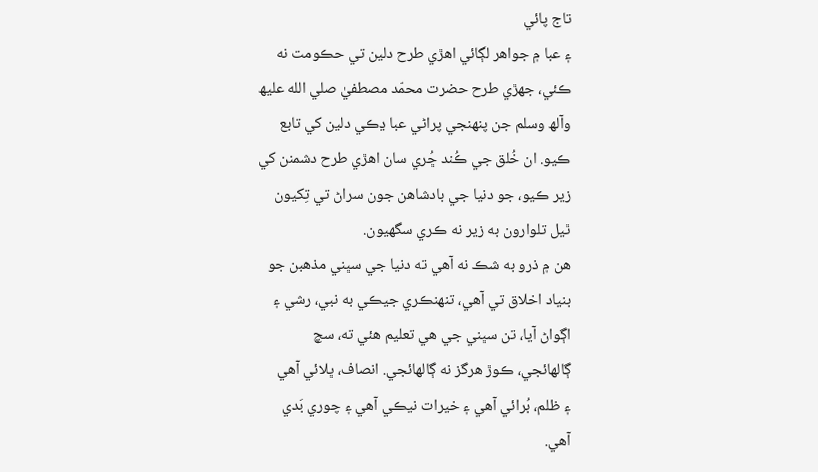تاج پائي
۽ عبا ۾ جواهر لڳائي اهڙي طرح دلين تي حڪومت نه
ڪئي، جھڙي طرح حضرت محمّد مصطفيٰ صلي الله عليھ
وآلھ وسلم جن پنھنجي پراڻي عبا ڍڪي دلين کي تابع
ڪيو. ان خُلق جي ڪُند ڇُري سان اهڙي طرح دشمنن کي
زير ڪيو، جو دنيا جي بادشاهن جون سراڻ تي تِکيون
ٿيل تلوارون به زير نه ڪري سگهيون.
هن ۾ ذرو به شڪ نه آهي ته دنيا جي سڀني مذهبن جو
بنياد اخلاق تي آهي، تنھنڪري جيڪي به نبي، رشي ۽
اڳواڻ آيا، تن سڀني جي هي تعليم هئي ته، سچ
ڳالھائجي، ڪوڙ هرگز نه ڳالھائجي. انصاف، ڀلائي آهي
۽ ظلم، بُرائي آهي ۽ خيرات نيڪي آهي ۽ چوري بَدي
آهي.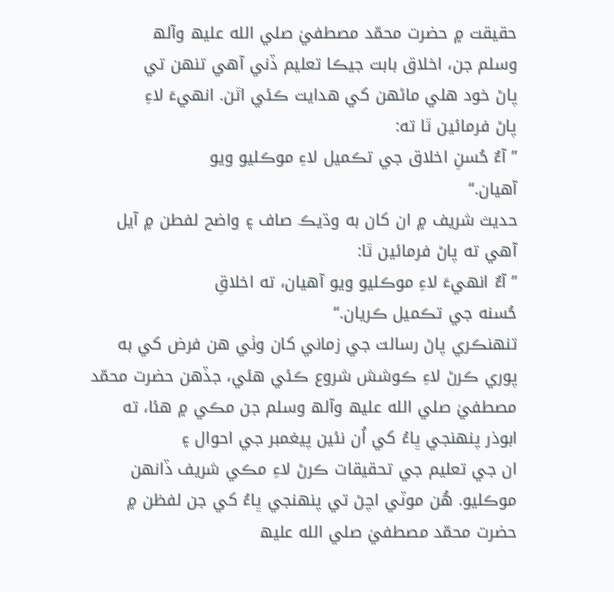حقيقت ۾ حضرت محمّد مصطفيٰ صلي الله عليھ وآلھ
وسلم جن، اخلاق بابت جيڪا تعليم ڏني آهي تنھن تي
پاڻ خود هلي ماڻھن کي هدايت ڪئي اٿن. انھيءَ لاءِ
پاڻ فرمائين ٿا ته:
”آءٌ حُسنِ اخلاق جي تڪميل لاءِ موڪليو ويو
آهيان.“
حديث شريف ۾ ان کان به وڌيڪ صاف ۽ واضح لفطن ۾ آيل
آهي ته پاڻ فرمائين ٿا:
”آءٌ انھيءَ لاءِ موڪليو ويو آهيان، ته اخلاقِ
حُسنه جي تڪميل ڪريان.“
تنھنڪري پاڻ رسالت جي زماني کان وٺي هن فرض کي به
پوري ڪرڻ لاءِ ڪوشش شروع ڪئي هئي، جڏهن حضرت محمّد
مصطفيٰ صلي الله عليھ وآلھ وسلم جن مڪي ۾ هئا، ته
ابوذر پنھنجي ڀاءُ کي اُن نئين پيغمبر جي احوال ۽
ان جي تعليم جي تحقيقات ڪرڻ لاءِ مڪي شريف ڏانھن
موڪليو. هُن موٽي اچڻ تي پنھنجي ڀاءُ کي جن لفظن ۾
حضرت محمّد مصطفيٰ صلي الله عليھ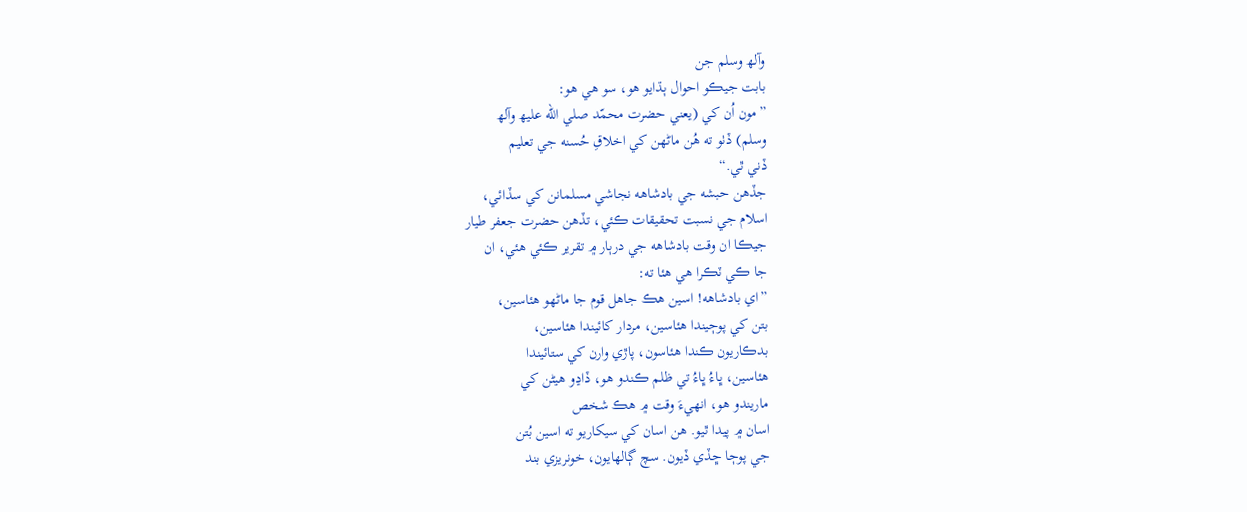وآلھ وسلم جن
بابت جيڪو احوال ٻڌايو هو، سو هي هو:
”مون اُن کي (يعني حضرت محمّد صلي الله عليھ وآلھ
وسلم) ڏٺو ته هُن ماڻھن کي اخلاقِ حُسنه جي تعليم
ڏني ٿي.“
جڏهن حبشه جي بادشاهه نجاشي مسلمانن کي سڏائي،
اسلام جي نسبت تحقيقات ڪئي، تڏهن حضرت جعفر طيار
جيڪا ان وقت بادشاهه جي درٻار ۾ تقرير ڪئي هئي، ان
جا ڪي ٽڪرا هي هئا ته:
”اي بادشاهه! اسين هڪ جاهل قوم جا ماڻھو هئاسين،
بتن کي پوڄيندا هئاسين، مردار کائيندا هئاسين،
بدڪاريون ڪندا هئاسون، پاڙي وارن کي ستائيندا
هئاسين، ڀاءُ ڀاءُ تي ظلم ڪندو هو، ڏاڍو هيڻن کي
ماريندو هو، انھيءَ وقت ۾ هڪ شخص
اسان ۾ پيدا ٿيو. هن اسان کي سيکاريو ته اسين بُتن
جي پوڄا ڇڏي ڏيون. سچ ڳالھايون، خونريزي بند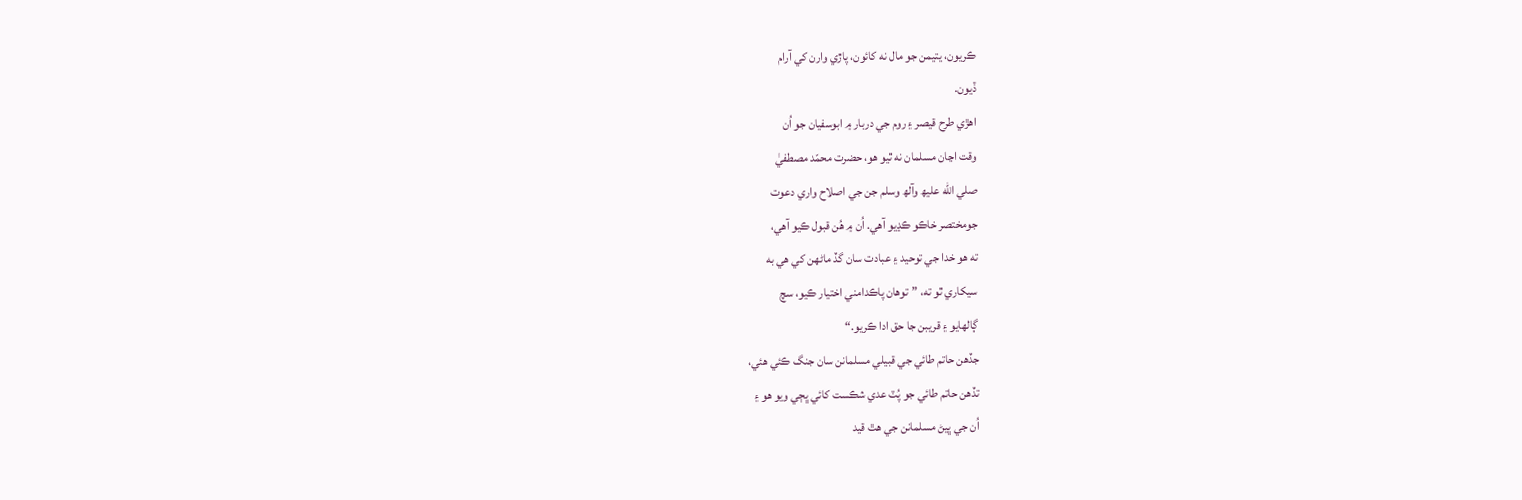ڪريون، يتيمن جو مال نه کائون، پاڙي وارن کي آرام
ڏيون.
اهڙي طرح قيصر ۽ روم جي دربار ۾ ابوسفيان جو اُن
وقت اڃان مسلمان نه ٿيو هو، حضرت محمّد مصطفيٰ
صلي الله عليھ وآلھ وسلم جن جي اصلاح واري دعوت
جومختصر خاڪو ڪڍيو آهي. اُن ۾ هُن قبول ڪيو آهي،
ته هو خدا جي توحيد ۽ عبادت سان گڏ ماڻھن کي هي به
سيکاري ٿو ته، ”توهان پاڪدامني اختيار ڪيو، سچ
ڳالھايو ۽ قريبن جا حق ادا ڪريو.“
جڏهن حاتم طائي جي قبيلي مسلمانن سان جنگ ڪئي هئي،
تڏهن حاتم طائي جو پُٽ عدي شڪست کائي ڀڄي ويو هو ۽
اُن جي ڀيڻ مسلمانن جي هٿ قيد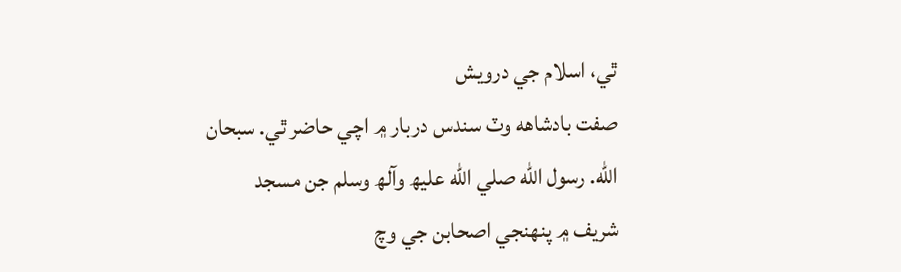ٿي، اسلام جي درويش
صفت بادشاهه وٽ سندس دربار ۾ اچي حاضر ٿي. سبحان
الله. رسول الله صلي الله عليھ وآلھ وسلم جن مسجد
شريف ۾ پنھنجي اصحابن جي وچ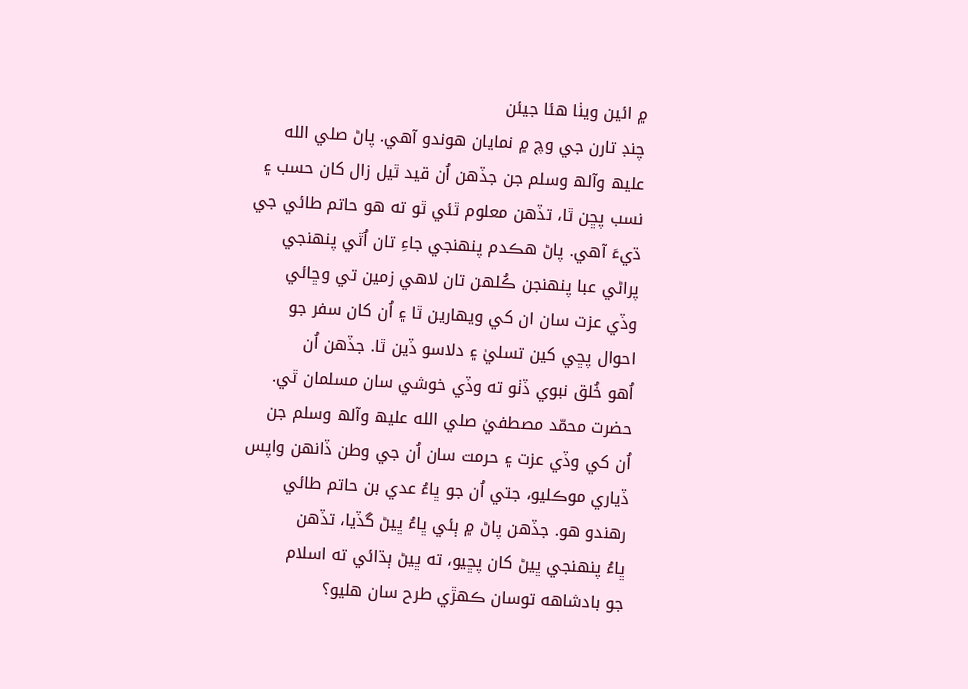۾ ائين ويٺا هئا جيئن
چنڊ تارن جي وچ ۾ نمايان هوندو آهي. پاڻ صلي الله
عليھ وآلھ وسلم جن جڏهن اُن قيد ٿيل زال کان حسب ۽
نسب پڇن ٿا، تڏهن معلوم ٿئي ٿو ته هو حاتم طائي جي
ڌيءَ آهي. پاڻ هڪدم پنھنجي جاءِ تان اُٿي پنھنجي
پراڻي عبا پنھنجن ڪُلھن تان لاهي زمين تي وڇائي
وڏي عزت سان ان کي ويھارين ٿا ۽ اُن کان سفر جو
احوال پڇي کين تسليٰ ۽ دلاسو ڏين ٿا. جڏهن اُن
اُهو خُلق نبوي ڏٺو ته وڏي خوشي سان مسلمان ٿي.
حضرت محمّد مصطفيٰ صلي الله عليھ وآلھ وسلم جن
اُن کي وڏي عزت ۽ حرمت سان اُن جي وطن ڏانھن واپس
ڏياري موڪليو، جتي اُن جو ڀاءُ عدي بن حاتم طائي
رهندو هو. جڏهن پاڻ ۾ ٻئي ڀاءُ ڀيڻ گڏيا، تڏهن
ڀاءُ پنھنجي ڀيڻ کان پڇيو، ته ڀيڻ ٻڌائي ته اسلام
جو بادشاهه توسان ڪھڙي طرح سان هليو؟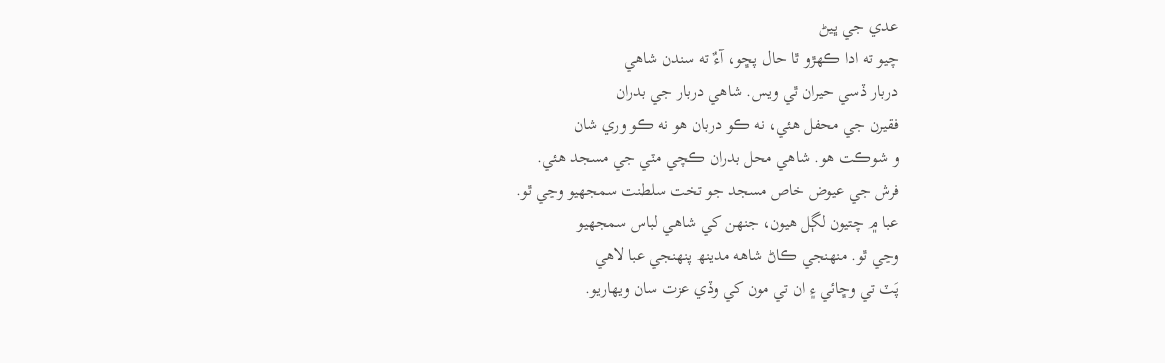عدي جي ڀيڻ
چيو ته ادا ڪھڙو ٿا حال پڇو، آءٌ ته سندن شاهي
دربار ڏسي حيران ٿي ويس. شاهي دربار جي بدران
فقيرن جي محفل هئي، نه ڪو دربان هو نه ڪو وري شان
و شوڪت هو. شاهي محل بدران ڪچي مٽي جي مسجد هئي.
فرش جي عيوض خاص مسجد جو تخت سلطنت سمجهيو وڃي ٿو.
عبا ۾ چتيون لڳل هيون، جنھن کي شاهي لباس سمجهيو
وڃي ٿو. منھنجي ڪاڻ شاهه مدينھ پنھنجي عبا لاهي
پَٽ تي وڇائي ۽ ان تي مون کي وڏي عزت سان ويھاريو.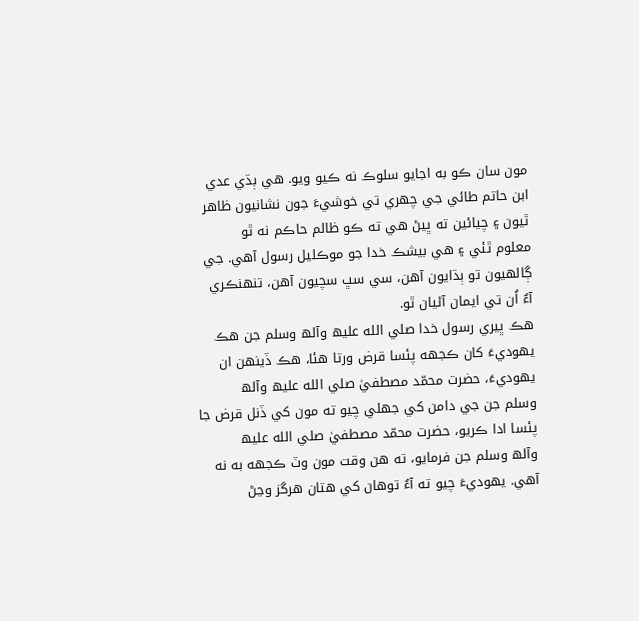مون سان ڪو به اجايو سلوڪ نه ڪيو ويو. هي ٻڌي عدي
ابن حاتم طائي جي چھري تي خوشيءَ جون نشانيون ظاهر
ٿيون ۽ چيائين ته ڀيڻ هي ته ڪو ظالم حاڪم نه ٿو
معلوم ٿئي ۽ هي بيشڪ خدا جو موڪليل رسول آهي. جي
ڳالھيون تو ٻڌايون آهن، سي سڀ سچيون آهن، تنھنڪري
آءٌ اُن تي ايمان آڻيان ٿو.
هڪ ڀيري رسول خدا صلي الله عليھ وآلھ وسلم جن هڪ
يھوديءَ کان ڪجهه پئسا قرض ورتا هئا، هڪ ڏينھن ان
يھوديءَ، حضرت محمّد مصطفيٰ صلي الله عليھ وآلھ
وسلم جن جي دامن کي جهلي چيو ته مون کي ڏنل قرض جا
پئسا ادا ڪريو، حضرت محمّد مصطفيٰ صلي الله عليھ
وآلھ وسلم جن فرمايو، ته هن وقت مون وٽ ڪجهه به نه
آهي. يھوديءَ چيو ته آءٌ توهان کي هتان هرگز وڃڻ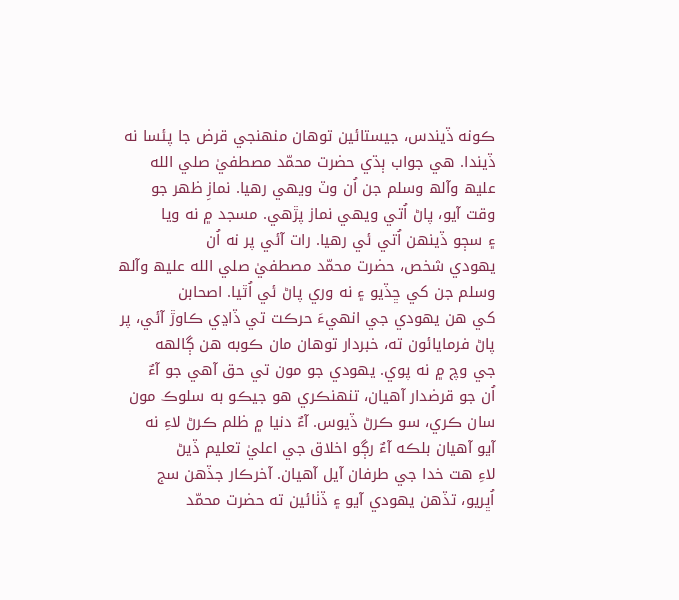ڪونه ڏيندس، جيستائين توهان منھنجي قرض جا پئسا نه
ڏيندا. هي جواب ٻڌي حضرت محمّد مصطفيٰ صلي الله
عليھ وآلھ وسلم جن اُن وٽ ويھي رهيا. نمازِ ظھر جو
وقت آيو، پاڻ اُتي ويھي نماز پڙهي. مسجد ۾ نه ويا
۽ سڄو ڏينھن اُتي ئي رهيا. رات آئي پر نه اُن
يھودي شخص، حضرت محمّد مصطفيٰ صلي الله عليھ وآلھ
وسلم جن کي ڇڏيو ۽ نه وري پاڻ ئي اُٿيا. اصحابن
کي هن يھودي جي انھيءَ حرڪت تي ڏاڍي ڪاوڙ آئي، پر
پاڻ فرمايائون ته، خبردار توهان مان ڪوبه هن ڳالھه
جي وچ ۾ نه پوي. يھودي جو مون تي حق آهي جو آءٌ
اُن جو قرضدار آهيان، تنھنڪري هو جيڪو به سلوڪ مون
سان ڪري، سو ڪرڻ ڏيوس. آءٌ دنيا ۾ ظلم ڪرڻ لاءِ نه
آيو آهيان بلڪه آءٌ رڳو اخلاق جي اعليٰ تعليم ڏيڻ
لاءِ هت خدا جي طرفان آيل آهيان. آخرڪار جڏهن سج
اُڀريو، تڏهن يھودي آيو ۽ ڏٺائين ته حضرت محمّد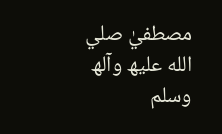مصطفيٰ صلي الله عليھ وآلھ وسلم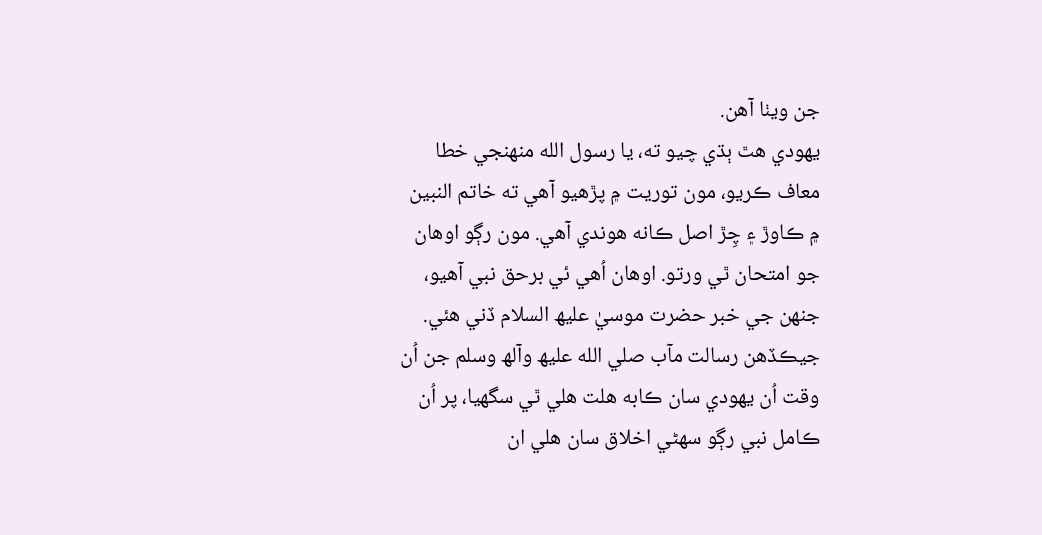جن ويٺا آهن.
يھودي هٿ ٻڌي چيو ته، يا رسول الله منھنجي خطا
معاف ڪريو، مون توريت ۾ پڙهيو آهي ته خاتم النبين
۾ ڪاوڙ ۽ چِڙ اصل ڪانه هوندي آهي. مون رڳو اوهان
جو امتحان ٿي ورتو. اوهان اُهي ئي برحق نبي آهيو،
جنھن جي خبر حضرت موسيٰ عليھ السلام ڏني هئي.
جيڪڏهن رسالت مآب صلي الله عليھ وآلھ وسلم جن اُن
وقت اُن يھودي سان ڪابه هلت هلي ٿي سگهيا، پر اُن
ڪامل نبي رڳو سھڻي اخلاق سان هلي ان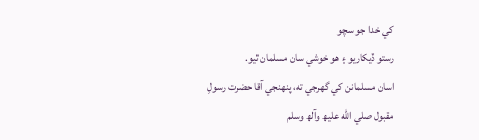کي خدا جو سچو
رستو ڏيکاريو ۽ هو خوشي سان مسلمان ٿيو.
اسان مسلمانن کي گهرجي ته، پنھنجي آقا حضرت رسولِ
مقبول صلي الله عليھ وآلھ وسلم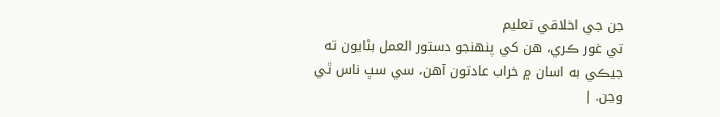جن جي اخلاقي تعليم
تي غور ڪري، هن کي پنھنجو دستور العمل بڻايون ته
جيڪي به اسان ۾ خراب عادتون آهن، سي سڀ ناس ٿي
وڃن. |